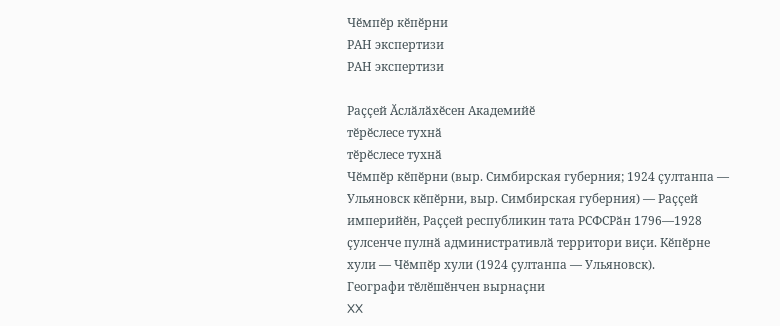Чӗмпӗр кӗпӗрни
РАН экспертизи
РАН экспертизи

Раҫҫей Ӑслӑлӑхӗсен Академийӗ
тӗрӗслесе тухнӑ
тӗрӗслесе тухнӑ
Чӗмпӗр кӗпӗрни (выр. Симбирская губерния; 1924 ҫултанпа — Ульяновск кӗпӗрни, выр. Симбирская губерния) — Раҫҫей империйӗн, Раҫҫей республикин тата РСФСРӑн 1796—1928 ҫулсенче пулнӑ административлӑ территори виҫи. Кӗпӗрне хули — Чӗмпӗр хули (1924 ҫултанпа — Ульяновск).
Географи тӗлӗшӗнчен вырнаҫни
XX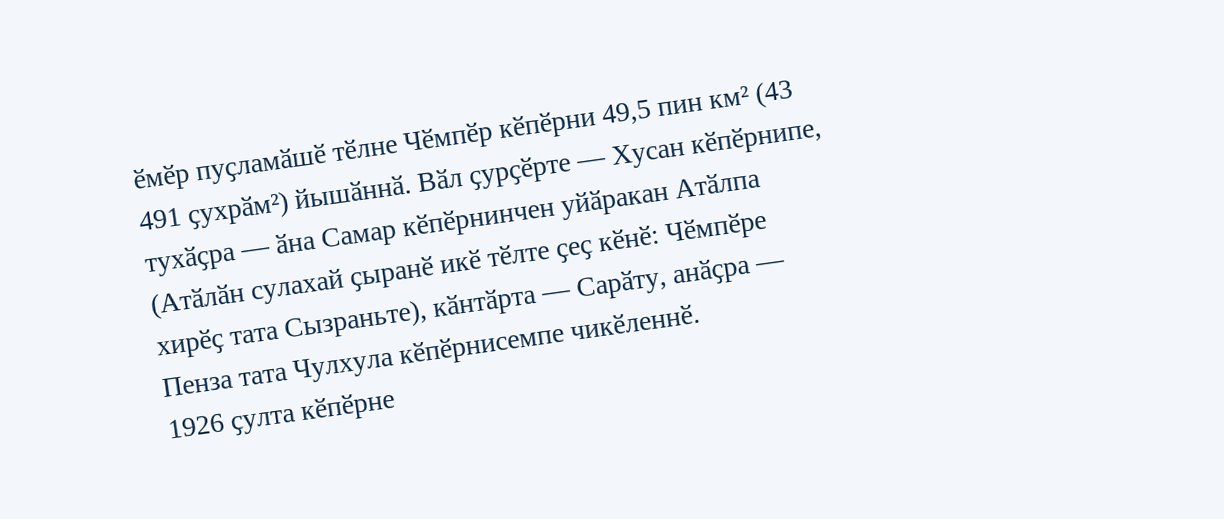ӗмӗр пуҫламӑшӗ тӗлне Чӗмпӗр кӗпӗрни 49,5 пин км² (43 491 ҫухрӑм²) йышӑннӑ. Вӑл ҫурҫӗрте — Хусан кӗпӗрнипе, тухӑҫра — ӑна Самар кӗпӗрнинчен уйӑракан Атӑлпа (Атӑлӑн сулахай ҫыранӗ икӗ тӗлте ҫеҫ кӗнӗ: Чӗмпӗре хирӗҫ тата Сызраньте), кӑнтӑрта — Сарӑту, анӑҫра — Пенза тата Чулхула кӗпӗрнисемпе чикӗленнӗ.
1926 ҫулта кӗпӗрне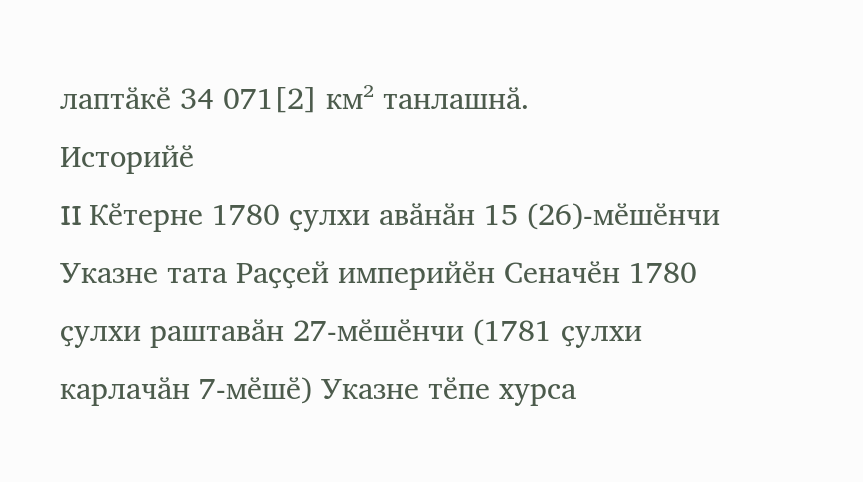лаптӑкӗ 34 071[2] км² танлашнӑ.
Историйӗ
II Кӗтерне 1780 ҫулхи авӑнӑн 15 (26)-мӗшӗнчи Указне тата Раҫҫей империйӗн Сеначӗн 1780 ҫулхи раштавӑн 27-мӗшӗнчи (1781 ҫулхи карлачӑн 7-мӗшӗ) Указне тӗпе хурса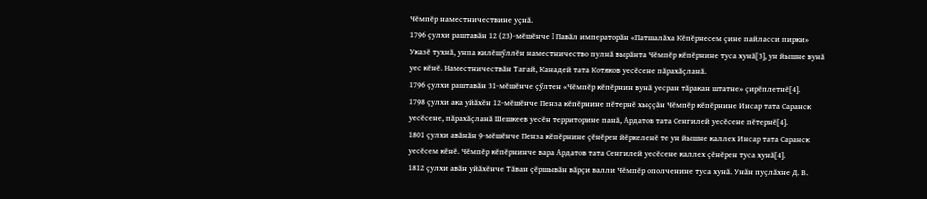Чӗмпӗр наместничествине уҫнӑ.
1796 ҫулхи раштавӑн 12 (23)-мӗшӗнче I Павӑл императорӑн «Патшалӑха Кӗпӗрнесем ҫине пайласси пирки» Указӗ тухнӑ, унпа килӗшӳллӗн наместничество пулнӑ вырӑнта Чӗмпӗр кӗпӗрнине туса хунӑ[3], ун йышне вунӑ уес кӗнӗ. Наместничествӑн Тагай, Канадей тата Котяков уесӗсене пӑрахӑҫланӑ.
1796 ҫулхи раштавӑн 31-мӗшӗнче ҫӳлтен «Чӗмпӗр кӗпӗрнин вунӑ уесран тӑракан штатне» ҫирӗплетнӗ[4].
1798 ҫулхи ака уйӑхӗн 12-мӗшӗнче Пенза кӗпӗрнине пӗтернӗ хыҫҫӑн Чӗмпӗр кӗпӗрнине Инсар тата Саранск уесӗсене, пӑрахӑҫланӑ Шешкеев уесӗн территорине панӑ, Ардатов тата Сенгилей уесӗсене пӗтернӗ[4].
1801 ҫулхи авӑнӑн 9-мӗшӗнче Пенза кӗпӗрнине ҫӗнӗрен йӗркеленӗ те ун йышне каллех Инсар тата Саранск уесӗсем кӗнӗ. Чӗмпӗр кӗпӗрнинче вара Ардатов тата Сенгилей уесӗсене каллех ҫӗнӗрен туса хунӑ[4].
1812 ҫулхи авӑн уйӑхӗнче Тӑван ҫӗршывӑн вӑрҫи валли Чӗмпӗр ополченине туса хунӑ. Унӑн пуҫлӑхне Д. В.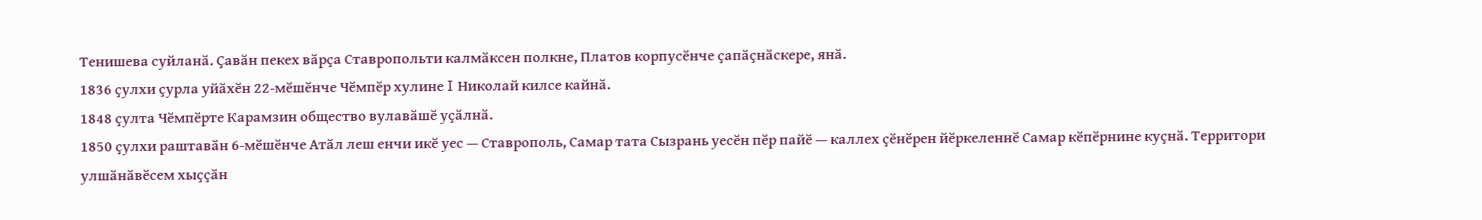Тенишева суйланӑ. Ҫавӑн пекех вӑрҫа Ставропольти калмӑксен полкне, Платов корпусӗнче ҫапӑҫнӑскере, янӑ.
1836 ҫулхи ҫурла уйӑхӗн 22-мӗшӗнче Чӗмпӗр хулине I Николай килсе кайнӑ.
1848 ҫулта Чӗмпӗрте Карамзин общество вулавӑшӗ уҫӑлнӑ.
1850 ҫулхи раштавӑн 6-мӗшӗнче Атӑл леш енчи икӗ уес — Ставрополь, Самар тата Сызрань уесӗн пӗр пайӗ — каллех ҫӗнӗрен йӗркеленнӗ Самар кӗпӗрнине куҫнӑ. Территори улшӑнӑвӗсем хыҫҫӑн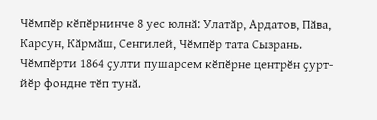Чӗмпӗр кӗпӗрнинче 8 уес юлнӑ: Улатӑр, Ардатов, Пӑва, Карсун, Кӑрмӑш, Сенгилей, Чӗмпӗр тата Сызрань.
Чӗмпӗрти 1864 ҫулти пушарсем кӗпӗрне центрӗн ҫурт-йӗр фондне тӗп тунӑ.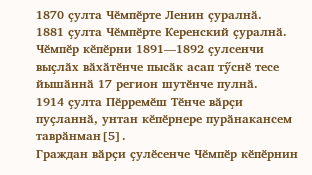1870 ҫулта Чӗмпӗрте Ленин ҫуралнӑ.
1881 ҫулта Чӗмпӗрте Керенский ҫуралнӑ.
Чӗмпӗр кӗпӗрни 1891—1892 ҫулсенчи выҫлӑх вӑхӑтӗнче пысӑк асап тӳснӗ тесе йышӑннӑ 17 регион шутӗнче пулнӑ.
1914 ҫулта Пӗрремӗш Тӗнче вӑрҫи пуҫланнӑ, унтан кӗпӗрнере пурӑнакансем таврӑнман[5].
Граждан вӑрҫи ҫулӗсенче Чӗмпӗр кӗпӗрнин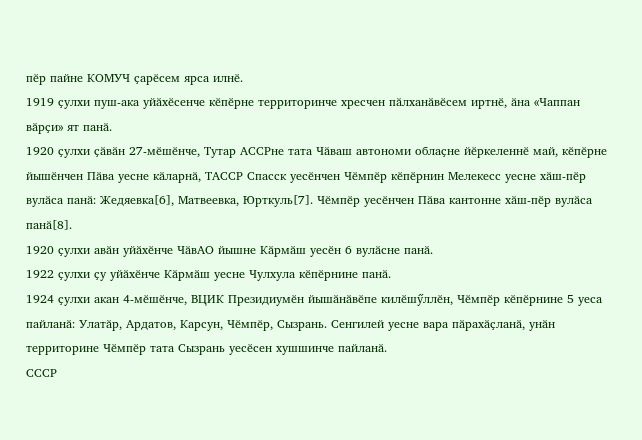пӗр пайне КОМУЧ ҫарӗсем ярса илнӗ.
1919 ҫулхи пуш-ака уйӑхӗсенче кӗпӗрне территоринче хресчен пӑлханӑвӗсем иртнӗ, ӑна «Чаппан вӑрҫи» ят панӑ.
1920 ҫулхи ҫӑвӑн 27-мӗшӗнче, Тутар АССРне тата Чӑваш автономи облаҫне йӗркеленнӗ май, кӗпӗрне йышӗнчен Пӑва уесне кӑларнӑ, ТАССР Спасск уесӗнчен Чӗмпӗр кӗпӗрнин Мелекесс уесне хӑш-пӗр вулӑса панӑ: Жедяевка[6], Матвеевка, Юрткуль[7]. Чӗмпӗр уесӗнчен Пӑва кантонне хӑш-пӗр вулӑса панӑ[8].
1920 ҫулхи авӑн уйӑхӗнче ЧӑвАО йышне Кӑрмӑш уесӗн 6 вулӑсне панӑ.
1922 ҫулхи ҫу уйӑхӗнче Кӑрмӑш уесне Чулхула кӗпӗрнине панӑ.
1924 ҫулхи акан 4-мӗшӗнче, ВЦИК Президиумӗн йышӑнӑвӗпе килӗшӳллӗн, Чӗмпӗр кӗпӗрнине 5 уеса пайланӑ: Улатӑр, Ардатов, Карсун, Чӗмпӗр, Сызрань. Сенгилей уесне вара пӑрахӑҫланӑ, унӑн территорине Чӗмпӗр тата Сызрань уесӗсен хушшинче пайланӑ.
СССР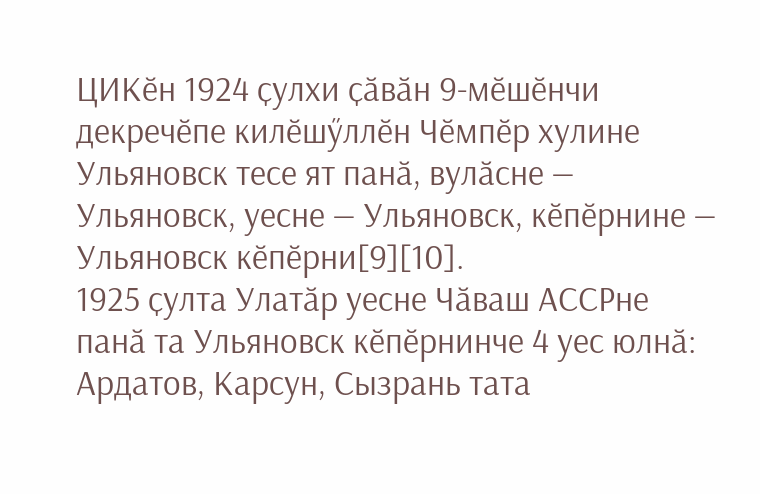ЦИКӗн 1924 ҫулхи ҫӑвӑн 9-мӗшӗнчи декречӗпе килӗшӳллӗн Чӗмпӗр хулине Ульяновск тесе ят панӑ, вулӑсне — Ульяновск, уесне — Ульяновск, кӗпӗрнине — Ульяновск кӗпӗрни[9][10].
1925 ҫулта Улатӑр уесне Чӑваш АССРне панӑ та Ульяновск кӗпӗрнинче 4 уес юлнӑ: Ардатов, Карсун, Сызрань тата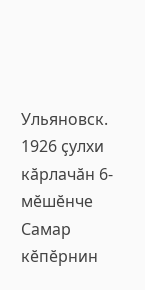Ульяновск.
1926 ҫулхи кӑрлачӑн 6-мӗшӗнче Самар кӗпӗрнин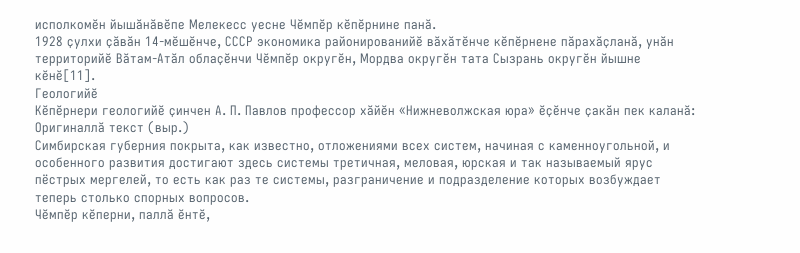исполкомӗн йышӑнӑвӗпе Мелекесс уесне Чӗмпӗр кӗпӗрнине панӑ.
1928 ҫулхи ҫӑвӑн 14-мӗшӗнче, СССР экономика районированийӗ вӑхӑтӗнче кӗпӗрнене пӑрахӑҫланӑ, унӑн территорийӗ Вӑтам-Атӑл облаҫӗнчи Чӗмпӗр округӗн, Мордва округӗн тата Сызрань округӗн йышне кӗнӗ[11].
Геологийӗ
Кӗпӗрнери геологийӗ ҫинчен А. П. Павлов профессор хӑйӗн «Нижневолжская юра» ӗҫӗнче ҫакӑн пек каланӑ:
Оригиналлӑ текст (выр.)
Симбирская губерния покрыта, как известно, отложениями всех систем, начиная с каменноугольной, и особенного развития достигают здесь системы третичная, меловая, юрская и так называемый ярус пёстрых мергелей, то есть как раз те системы, разграничение и подразделение которых возбуждает теперь столько спорных вопросов.
Чӗмпӗр кӗперни, паллӑ ӗнтӗ,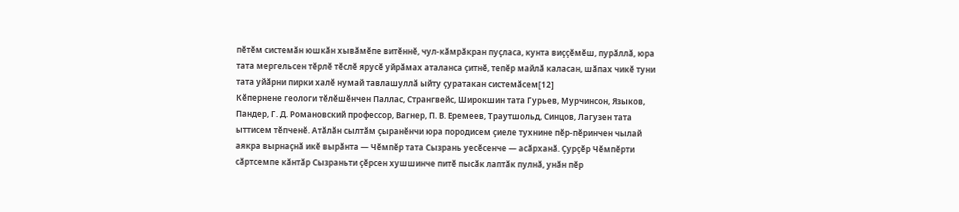пӗтӗм системӑн юшкӑн хывӑмӗпе витӗннӗ, чул-кӑмрӑкран пуҫласа, кунта виҫҫӗмӗш, пурӑллӑ, юра тата мергельсен тӗрлӗ тӗслӗ ярусӗ уйрӑмах аталанса ҫитнӗ, тепӗр майлӑ каласан, шӑпах чикӗ туни тата уйӑрни пирки халӗ нумай тавлашуллӑ ыйту ҫуратакан системӑсем[12]
Кӗпернене геологи тӗлӗшӗнчен Паллас, Странгвейс, Широкшин тата Гурьев, Мурчинсон, Языков, Пандер, Г. Д. Романовский профессор, Вагнер, П. В. Еремеев, Траутшольд, Синцов, Лагузен тата ыттисем тӗпченӗ. Атӑлӑн сылтӑм ҫыранӗнчи юра породисем ҫиеле тухнине пӗр-пӗринчен чылай аякра вырнаҫнӑ икӗ вырӑнта — Чӗмпӗр тата Сызрань уесӗсенче — асӑрханӑ. Ҫурҫӗр Чӗмпӗрти сӑртсемпе кӑнтӑр Сызраньти ҫӗрсен хушшинче питӗ пысӑк лаптӑк пулнӑ, унӑн пӗр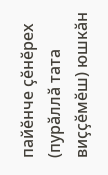пайӗнче ҫӗнӗрех (пурӑллӑ тата виҫҫӗмӗш) юшкӑн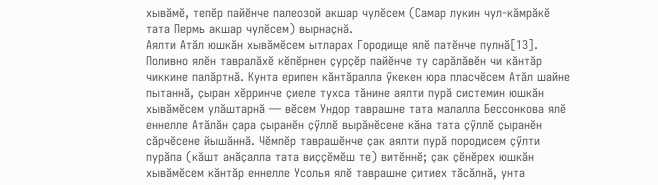хывӑмӗ, тепӗр пайӗнче палеозой акшар чулӗсем (Самар лукин чул-кӑмрӑкӗ тата Пермь акшар чулӗсем) вырнаҫнӑ.
Аялти Атӑл юшкӑн хывӑмӗсем ытларах Городище ялӗ патӗнче пулнӑ[13]. Поливно ялӗн тавралӑхӗ кӗпӗрнен ҫурҫӗр пайӗнче ту сарӑлӑвӗн чи кӑнтӑр чиккине палӑртнӑ. Кунта ерипен кӑнтӑралла ӳкекен юра пласчӗсем Атӑл шайне пытаннӑ, ҫыран хӗрринче ҫиеле тухса тӑнине аялти пурӑ системин юшкӑн хывӑмӗсем улӑштарнӑ — вӗсем Ундор таврашне тата малалла Бессонкова ялӗ еннелле Атӑлӑн ҫара ҫыранӗн ҫӳллӗ вырӑнӗсене кӑна тата ҫӳллӗ ҫыранӗн сӑрчӗсене йышӑннӑ. Чӗмпӗр таврашӗнче ҫак аялти пурӑ породисем ҫӳлти пурӑпа (кӑшт анӑҫалла тата виҫҫӗмӗш те) витӗннӗ; ҫак ҫӗнӗрех юшкӑн хывӑмӗсем кӑнтӑр еннелле Усолья ялӗ таврашне ҫитиех тӑсӑлнӑ, унта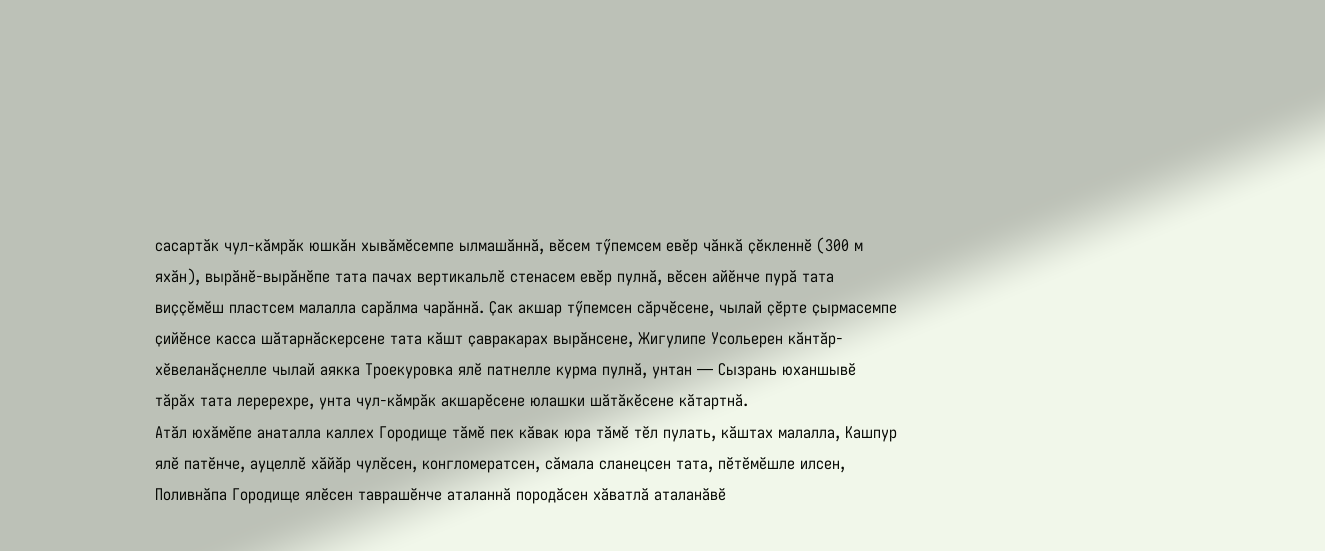сасартӑк чул-кӑмрӑк юшкӑн хывӑмӗсемпе ылмашӑннӑ, вӗсем тӳпемсем евӗр чӑнкӑ ҫӗкленнӗ (300 м яхӑн), вырӑнӗ-вырӑнӗпе тата пачах вертикальлӗ стенасем евӗр пулнӑ, вӗсен айӗнче пурӑ тата виҫҫӗмӗш пластсем малалла сарӑлма чарӑннӑ. Ҫак акшар тӳпемсен сӑрчӗсене, чылай ҫӗрте ҫырмасемпе ҫийӗнсе касса шӑтарнӑскерсене тата кӑшт ҫавракарах вырӑнсене, Жигулипе Усольерен кӑнтӑр-хӗвеланӑҫнелле чылай аякка Троекуровка ялӗ патнелле курма пулнӑ, унтан — Сызрань юханшывӗ тӑрӑх тата леререхре, унта чул-кӑмрӑк акшарӗсене юлашки шӑтӑкӗсене кӑтартнӑ.
Атӑл юхӑмӗпе анаталла каллех Городище тӑмӗ пек кӑвак юра тӑмӗ тӗл пулать, кӑштах малалла, Кашпур ялӗ патӗнче, ауцеллӗ хӑйӑр чулӗсен, конгломератсен, сӑмала сланецсен тата, пӗтӗмӗшле илсен, Поливнӑпа Городище ялӗсен таврашӗнче аталаннӑ породӑсен хӑватлӑ аталанӑвӗ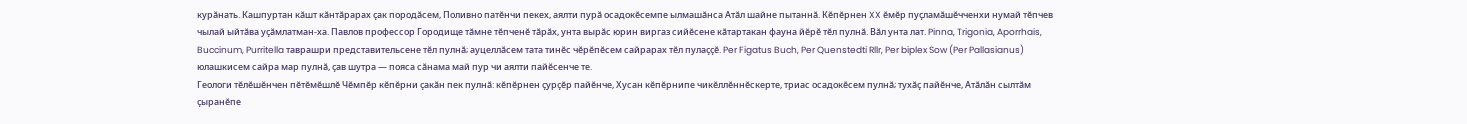курӑнать. Кашпуртан кӑшт кӑнтӑрарах ҫак породӑсем, Поливно патӗнчи пекех, аялти пурӑ осадокӗсемпе ылмашӑнса Атӑл шайне пытаннӑ. Кӗпӗрнен XX ӗмӗр пуҫламӑшӗчченхи нумай тӗпчев чылай ыйтӑва уҫӑмлатман-ха. Павлов профессор Городище тӑмне тӗпченӗ тӑрӑх, унта вырӑс юрин виргаз сийӗсене кӑтартакан фауна йӗрӗ тӗл пулнӑ. Вӑл унта лат. Pinna, Trigonia, Aporrhais, Buccinum, Purritella таврашри представительсене тӗл пулнӑ; ауцеллӑсем тата тинӗс чӗрӗпӗсем сайрарах тӗл пулаҫҫӗ. Per Figatus Buch, Per Quenstedti Rllr, Per biplex Sow (Per Pallasianus) юлашкисем сайра мар пулнӑ, ҫав шутра — пояса сӑнама май пур чи аялти пайӗсенче те.
Геологи тӗлӗшӗнчен пӗтӗмӗшлӗ Чӗмпӗр кӗпӗрни ҫакӑн пек пулнӑ: кӗпӗрнен ҫурҫӗр пайӗнче, Хусан кӗпӗрнипе чикӗллӗннӗскерте, триас осадокӗсем пулнӑ; тухӑҫ пайӗнче, Атӑлӑн сылтӑм ҫыранӗпе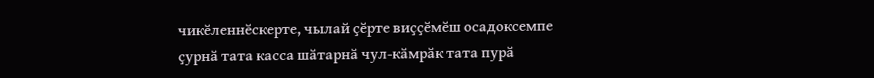чикӗленнӗскерте, чылай ҫӗрте виҫҫӗмӗш осадоксемпе ҫурнӑ тата касса шӑтарнӑ чул-кӑмрӑк тата пурӑ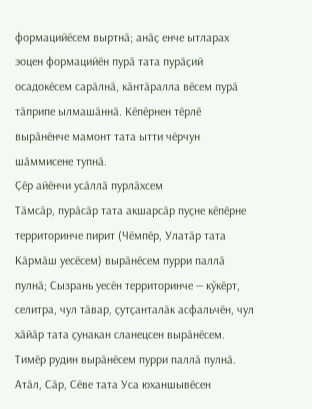формацийӗсем выртнӑ; анӑҫ енче ытларах эоцен формацийӗн пурӑ тата пурӑҫий осадокӗсем сарӑлнӑ, кӑнтӑралла вӗсем пурӑ тӑприпе ылмашӑннӑ. Кӗпӗрнен тӗрлӗ вырӑнӗнче мамонт тата ытти чӗрчун шӑммисене тупнӑ.
Ҫӗр айӗнчи усӑллӑ пурлӑхсем
Тӑмсӑр, пурӑсӑр тата акшарсӑр пуҫне кӗпӗрне территоринче пирит (Чӗмпӗр, Улатӑр тата Кӑрмӑш уесӗсем) вырӑнӗсем пурри паллӑ пулнӑ; Сызрань уесӗн территоринче — кӳкӗрт, селитра, чул тӑвар, ҫутҫанталӑк асфальчӗн, чул хӑйӑр тата ҫунакан сланецсен вырӑнӗсем. Тимӗр рудин вырӑнӗсем пурри паллӑ пулнӑ.
Атӑл, Сӑр, Сӗве тата Уса юханшывӗсен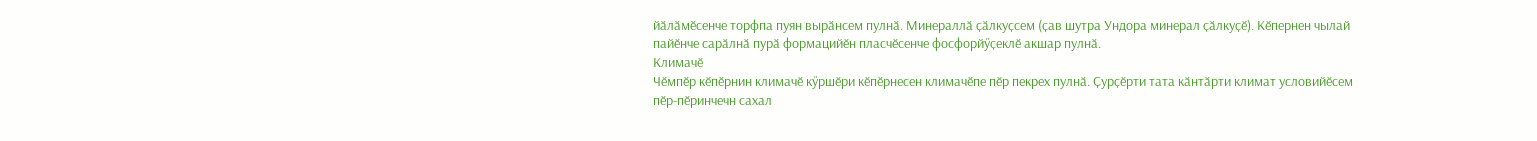йӑлӑмӗсенче торфпа пуян вырӑнсем пулнӑ. Минераллӑ ҫӑлкуҫсем (ҫав шутра Ундора минерал ҫӑлкуҫӗ). Кӗпернен чылай пайӗнче сарӑлнӑ пурӑ формацийӗн пласчӗсенче фосфорйӳҫеклӗ акшар пулнӑ.
Климачӗ
Чӗмпӗр кӗпӗрнин климачӗ кӳршӗри кӗпӗрнесен климачӗпе пӗр пекрех пулнӑ. Ҫурҫӗрти тата кӑнтӑрти климат условийӗсем пӗр-пӗринчечн сахал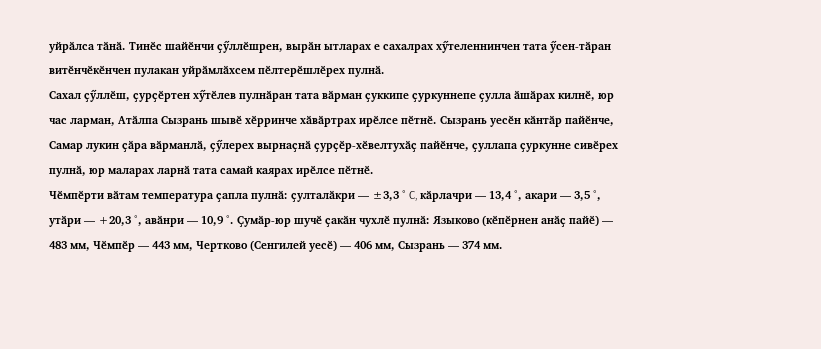уйрӑлса тӑнӑ. Тинӗс шайӗнчи ҫӳллӗшрен, вырӑн ытларах е сахалрах хӳтеленнинчен тата ӳсен-тӑран витӗнчӗкӗнчен пулакан уйрӑмлӑхсем пӗлтерӗшлӗрех пулнӑ.
Сахал ҫӳллӗш, ҫурҫӗртен хӳтӗлев пулнӑран тата вӑрман ҫуккипе ҫуркуннепе ҫулла ӑшӑрах килнӗ, юр час ларман, Атӑлпа Сызрань шывӗ хӗрринче хӑвӑртрах ирӗлсе пӗтнӗ. Сызрань уесӗн кӑнтӑр пайӗнче, Самар лукин ҫӑра вӑрманлӑ, ҫӳлерех вырнаҫнӑ ҫурҫӗр-хӗвелтухӑҫ пайӗнче, ҫуллапа ҫуркунне сивӗрех пулнӑ, юр маларах ларнӑ тата самай каярах ирӗлсе пӗтнӗ.
Чӗмпӗрти вӑтам температура ҫапла пулнӑ: ҫулталӑкри — ±3,3 ° C, кӑрлачри — 13,4 °, акари — 3,5 °, утӑри — +20,3 °, авӑнри — 10,9 °. Ҫумӑр-юр шучӗ ҫакӑн чухлӗ пулнӑ: Языково (кӗпӗрнен анӑҫ пайӗ) — 483 мм, Чӗмпӗр — 443 мм, Чертково (Сенгилей уесӗ) — 406 мм, Сызрань — 374 мм.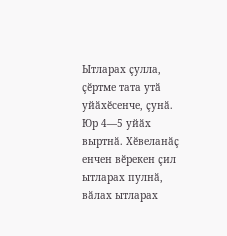Ытларах ҫулла, ҫӗртме тата утӑ уйӑхӗсенче, ҫунӑ. Юр 4—5 уйӑх выртнӑ. Хӗвеланӑҫ енчен вӗрекен ҫил ытларах пулнӑ, вӑлах ытларах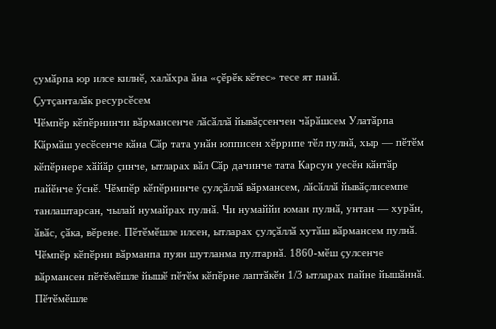ҫумӑрпа юр илсе килнӗ, халӑхра ӑна «ҫӗрӗк кӗтес» тесе ят панӑ.
Ҫутҫанталӑк ресурсӗсем
Чӗмпӗр кӗпӗрнинчи вӑрмансенче лӑсӑллӑ йывӑҫсенчен чӑрӑшсем Улатӑрпа Кӑрмӑш уесӗсенче кӑна Сӑр тата унӑн юпписен хӗррипе тӗл пулнӑ, хыр — пӗтӗм кӗпӗрнере хӑйӑр ҫинче, ытларах вӑл Сӑр дачинче тата Карсун уесӗн кӑнтӑр пайӗнче ӳснӗ. Чӗмпӗр кӗпӗрнинче ҫулҫӑллӑ вӑрмансем, лӑсӑллӑ йывӑҫлисемпе танлаштарсан, чылай нумайрах пулнӑ. Чи нумаййи юман пулнӑ, унтан — хурӑн, ӑвӑс, ҫӑка, вӗрене. Пӗтӗмӗшле илсен, ытларах ҫулҫӑллӑ хутӑш вӑрмансем пулнӑ.
Чӗмпӗр кӗпӗрни вӑрманпа пуян шутланма пултарнӑ. 1860-мӗш ҫулсенче вӑрмансен пӗтӗмӗшле йышӗ пӗтӗм кӗпӗрне лаптӑкӗн 1/3 ытларах пайне йышӑннӑ. Пӗтӗмӗшле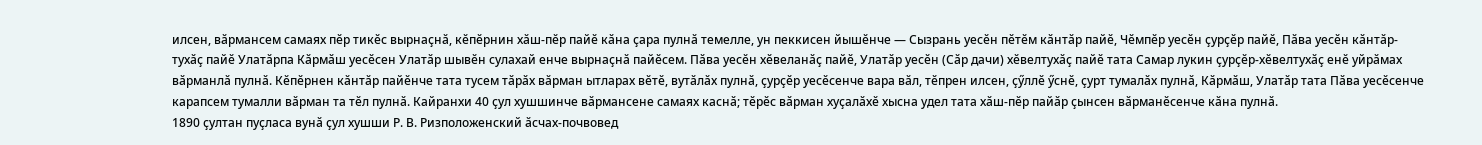илсен, вӑрмансем самаях пӗр тикӗс вырнаҫнӑ, кӗпӗрнин хӑш-пӗр пайӗ кӑна ҫара пулнӑ темелле, ун пеккисен йышӗнче — Сызрань уесӗн пӗтӗм кӑнтӑр пайӗ, Чӗмпӗр уесӗн ҫурҫӗр пайӗ, Пӑва уесӗн кӑнтӑр-тухӑҫ пайӗ Улатӑрпа Кӑрмӑш уесӗсен Улатӑр шывӗн сулахай енче вырнаҫнӑ пайӗсем. Пӑва уесӗн хӗвеланӑҫ пайӗ, Улатӑр уесӗн (Сӑр дачи) хӗвелтухӑҫ пайӗ тата Самар лукин ҫурҫӗр-хӗвелтухӑҫ енӗ уйрӑмах вӑрманлӑ пулнӑ. Кӗпӗрнен кӑнтӑр пайӗнче тата тусем тӑрӑх вӑрман ытларах вӗтӗ, вутӑлӑх пулнӑ, ҫурҫӗр уесӗсенче вара вӑл, тӗпрен илсен, ҫӳллӗ ӳснӗ, ҫурт тумалӑх пулнӑ, Кӑрмӑш, Улатӑр тата Пӑва уесӗсенче карапсем тумалли вӑрман та тӗл пулнӑ. Кайранхи 40 ҫул хушшинче вӑрмансене самаях каснӑ; тӗрӗс вӑрман хуҫалӑхӗ хысна удел тата хӑш-пӗр пайӑр ҫынсен вӑрманӗсенче кӑна пулнӑ.
1890 ҫултан пуҫласа вунӑ ҫул хушши Р. В. Ризположенский ӑсчах-почвовед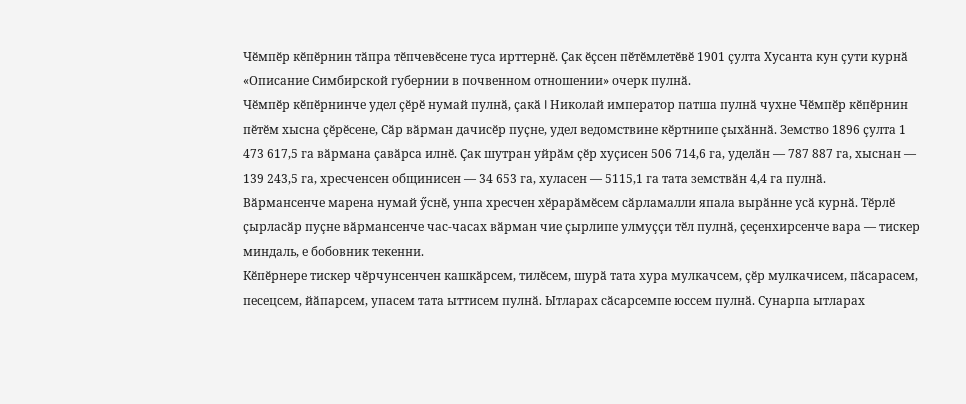Чӗмпӗр кӗпӗрнин тӑпра тӗпчевӗсене туса ирттернӗ. Ҫак ӗҫсен пӗтӗмлетӗвӗ 1901 ҫулта Хусанта кун ҫути курнӑ «Описание Симбирской губернии в почвенном отношении» очерк пулнӑ.
Чӗмпӗр кӗпӗрнинче удел ҫӗрӗ нумай пулнӑ, ҫакӑ I Николай император патша пулнӑ чухне Чӗмпӗр кӗпӗрнин пӗтӗм хысна ҫӗрӗсене, Сӑр вӑрман дачисӗр пуҫне, удел ведомствине кӗртнипе ҫыхӑннӑ. Земство 1896 ҫулта 1 473 617,5 га вӑрмана ҫавӑрса илнӗ. Ҫак шутран уйрӑм ҫӗр хуҫисен 506 714,6 га, уделӑн — 787 887 га, хыснан — 139 243,5 га, хресченсен общинисен — 34 653 га, хуласен — 5115,1 га тата земствӑн 4,4 га пулнӑ.
Вӑрмансенче марена нумай ӳснӗ, унпа хресчен хӗрарӑмӗсем сӑрламалли япала вырӑнне усӑ курнӑ. Тӗрлӗ ҫырласӑр пуҫне вӑрмансенче час-часах вӑрман чие ҫырлипе улмуҫҫи тӗл пулнӑ, ҫеҫенхирсенче вара — тискер миндаль, е бобовник текенни.
Кӗпӗрнере тискер чӗрчунсенчен кашкӑрсем, тилӗсем, шурӑ тата хура мулкачсем, ҫӗр мулкачисем, пӑсарасем, песецсем, йӑпарсем, упасем тата ыттисем пулнӑ. Ытларах сӑсарсемпе юссем пулнӑ. Сунарпа ытларах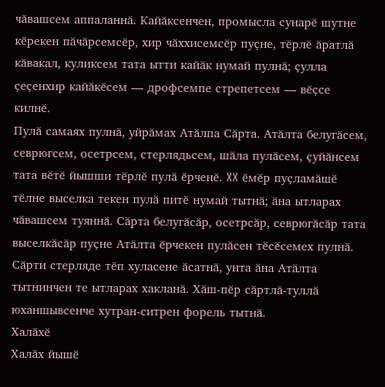чӑвашсем аппаланнӑ. Кайӑксенчен, промысла сунарӗ шутне кӗрекен пӑчӑрсемсӗр, хир чӑххисемсӗр пуҫне, тӗрлӗ ӑратлӑ кӑвакал, куликсем тата ытти кайӑк нумай пулнӑ; ҫулла ҫеҫенхир кайӑкӗсем — дрофсемпе стрепетсем — вӗҫсе килнӗ.
Пулӑ самаях пулнӑ, уйрӑмах Атӑлпа Сӑрта. Атӑлта белугӑсем, севрюгсем, осетрсем, стерлядьсем, шӑла пулӑсем, ҫуйӑнсем тата вӗтӗ йышши тӗрлӗ пулӑ ӗрченӗ. XX ӗмӗр пуҫламӑшӗ тӗлне выселка текен пулӑ питӗ нумай тытнӑ; ӑна ытларах чӑвашсем туяннӑ. Сӑрта белугӑсӑр, осетрсӑр, севрюгӑсӑр тата выселкӑсӑр пуҫне Атӑлта ӗрчекен пулӑсен тӗсӗсемех пулнӑ. Сӑрти стерляде тӗп хуласене ӑсатнӑ, унта ӑна Атӑлта тытнинчен те ытларах хакланӑ. Хӑш-пӗр сӑртлӑ-туллӑ юханшывсенче хутран-ситрен форель тытнӑ.
Халӑхӗ
Халӑх йышӗ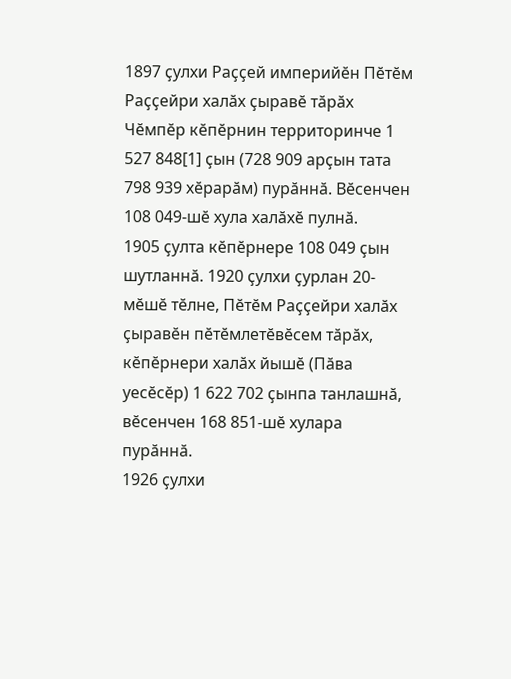1897 ҫулхи Раҫҫей империйӗн Пӗтӗм Раҫҫейри халӑх ҫыравӗ тӑрӑх Чӗмпӗр кӗпӗрнин территоринче 1 527 848[1] ҫын (728 909 арҫын тата 798 939 хӗрарӑм) пурӑннӑ. Вӗсенчен 108 049-шӗ хула халӑхӗ пулнӑ.
1905 ҫулта кӗпӗрнере 108 049 ҫын шутланнӑ. 1920 ҫулхи ҫурлан 20-мӗшӗ тӗлне, Пӗтӗм Раҫҫейри халӑх ҫыравӗн пӗтӗмлетӗвӗсем тӑрӑх, кӗпӗрнери халӑх йышӗ (Пӑва уесӗсӗр) 1 622 702 ҫынпа танлашнӑ, вӗсенчен 168 851-шӗ хулара пурӑннӑ.
1926 ҫулхи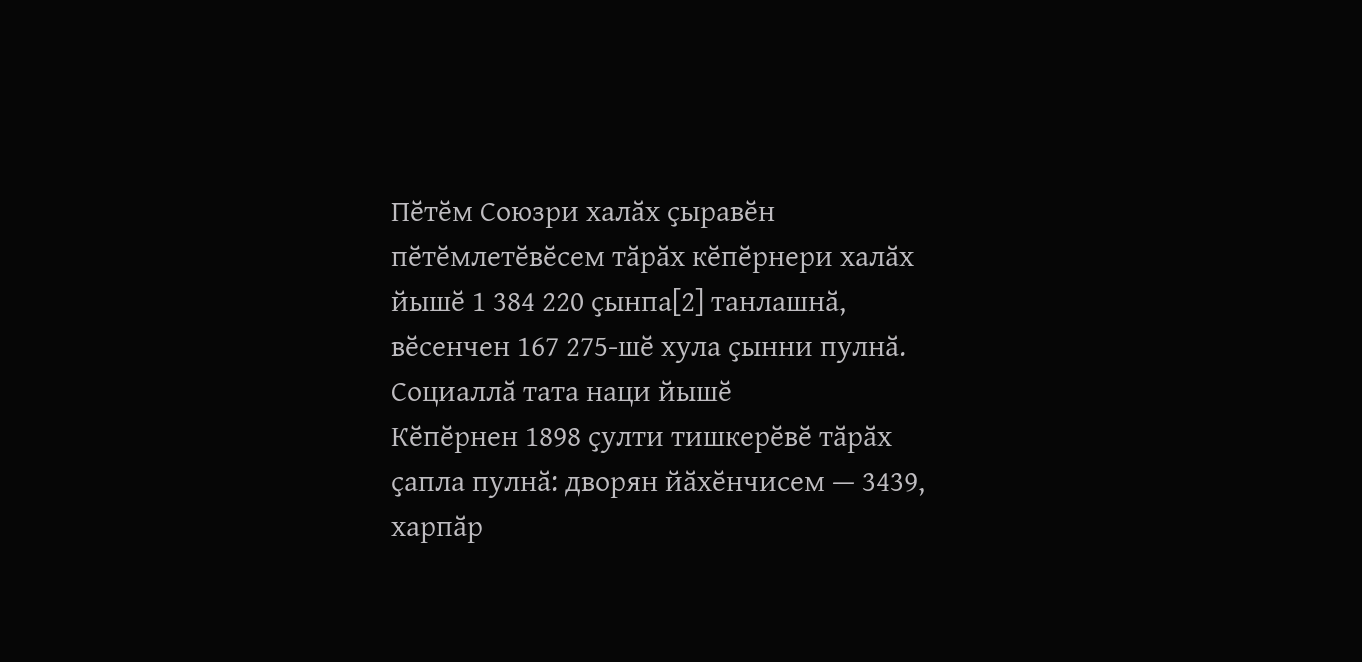Пӗтӗм Союзри халӑх ҫыравӗн пӗтӗмлетӗвӗсем тӑрӑх кӗпӗрнери халӑх йышӗ 1 384 220 ҫынпа[2] танлашнӑ, вӗсенчен 167 275-шӗ хула ҫынни пулнӑ.
Социаллӑ тата наци йышӗ
Кӗпӗрнен 1898 ҫулти тишкерӗвӗ тӑрӑх ҫапла пулнӑ: дворян йӑхӗнчисем — 3439, харпӑр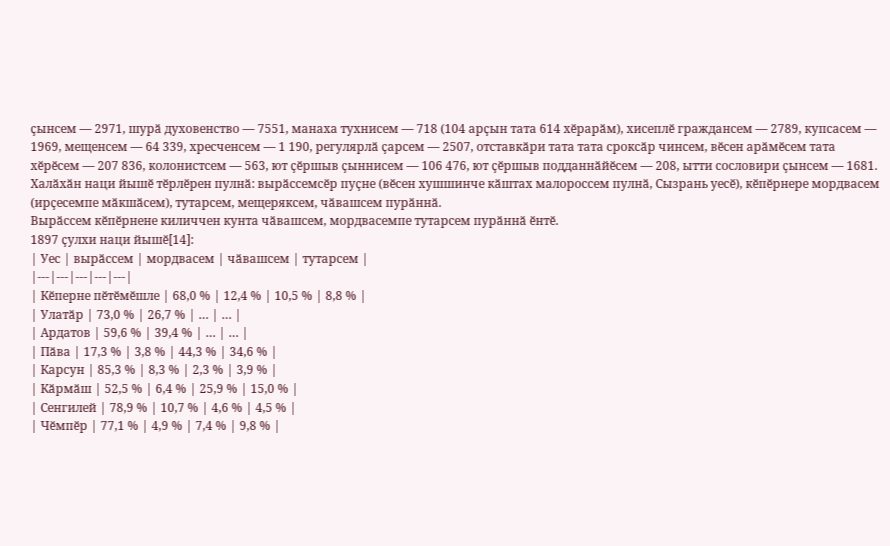ҫынсем — 2971, шурӑ духовенство — 7551, манаха тухнисем — 718 (104 арҫын тата 614 хӗрарӑм), хисеплӗ граждансем — 2789, купсасем — 1969, мещенсем — 64 339, хресченсем — 1 190, регулярлӑ ҫарсем — 2507, отставкӑри тата тата сроксӑр чинсем, вӗсен арӑмӗсем тата хӗрӗсем — 207 836, колонистсем — 563, ют ҫӗршыв ҫыннисем — 106 476, ют ҫӗршыв подданнӑйӗсем — 208, ытти сословири ҫынсем — 1681.
Халӑхӑн наци йышӗ тӗрлӗрен пулнӑ: вырӑссемсӗр пуҫне (вӗсен хушшинче кӑштах малороссем пулнӑ, Сызрань уесӗ), кӗпӗрнере мордвасем (ирҫесемпе мӑкшӑсем), тутарсем, мещеряксем, чӑвашсем пурӑннӑ.
Вырӑссем кӗпӗрнене киличчен кунта чӑвашсем, мордвасемпе тутарсем пурӑннӑ ӗнтӗ.
1897 ҫулхи наци йышӗ[14]:
| Уес | вырӑссем | мордвасем | чӑвашсем | тутарсем |
|---|---|---|---|---|
| Кӗперне пӗтӗмӗшле | 68,0 % | 12,4 % | 10,5 % | 8,8 % |
| Улатӑр | 73,0 % | 26,7 % | … | … |
| Ардатов | 59,6 % | 39,4 % | … | … |
| Пӑва | 17,3 % | 3,8 % | 44,3 % | 34,6 % |
| Карсун | 85,3 % | 8,3 % | 2,3 % | 3,9 % |
| Кӑрмӑш | 52,5 % | 6,4 % | 25,9 % | 15,0 % |
| Сенгилей | 78,9 % | 10,7 % | 4,6 % | 4,5 % |
| Чӗмпӗр | 77,1 % | 4,9 % | 7,4 % | 9,8 % |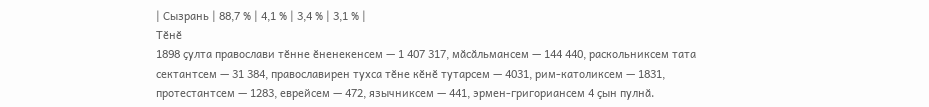| Сызрань | 88,7 % | 4,1 % | 3,4 % | 3,1 % |
Тӗнӗ
1898 ҫулта православи тӗнне ӗненекенсем — 1 407 317, мӑсӑльмансем — 144 440, раскольниксем тата сектантсем — 31 384, православирен тухса тӗне кӗнӗ тутарсем — 4031, рим-католиксем — 1831, протестантсем — 1283, еврейсем — 472, язычниксем — 441, эрмен-григориансем 4 ҫын пулнӑ.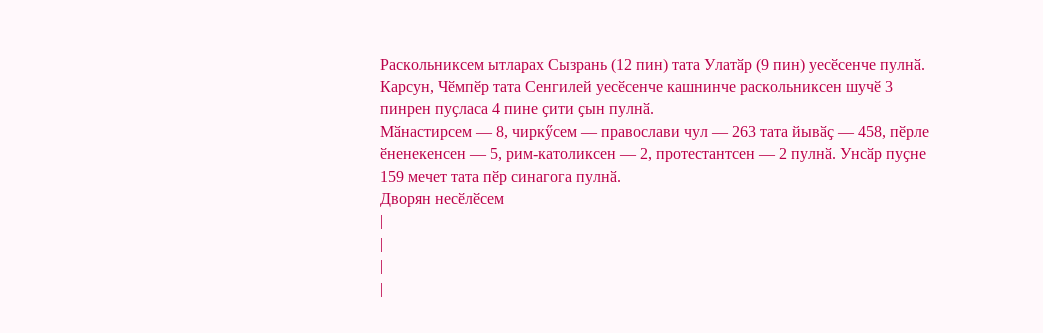Раскольниксем ытларах Сызрань (12 пин) тата Улатӑр (9 пин) уесӗсенче пулнӑ. Карсун, Чӗмпӗр тата Сенгилей уесӗсенче кашнинче раскольниксен шучӗ 3 пинрен пуҫласа 4 пине ҫити ҫын пулнӑ.
Мӑнастирсем — 8, чиркӳсем — православи чул — 263 тата йывӑҫ — 458, пӗрле ӗненекенсен — 5, рим-католиксен — 2, протестантсен — 2 пулнӑ. Унсӑр пуҫне 159 мечет тата пӗр синагога пулнӑ.
Дворян несӗлӗсем
|
|
|
|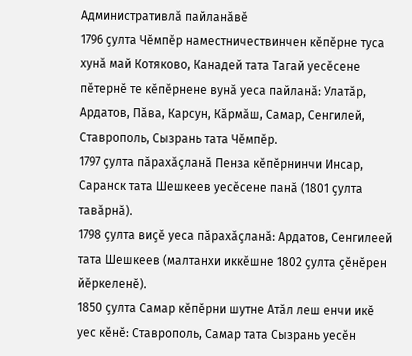Административлӑ пайланӑвӗ
1796 ҫулта Чӗмпӗр наместничествинчен кӗпӗрне туса хунӑ май Котяково, Канадей тата Тагай уесӗсене пӗтернӗ те кӗпӗрнене вунӑ уеса пайланӑ: Улатӑр, Ардатов, Пӑва, Карсун, Кӑрмӑш, Самар, Сенгилей, Ставрополь, Сызрань тата Чӗмпӗр.
1797 ҫулта пӑрахӑҫланӑ Пенза кӗпӗрнинчи Инсар, Саранск тата Шешкеев уесӗсене панӑ (1801 ҫулта тавӑрнӑ).
1798 ҫулта виҫӗ уеса пӑрахӑҫланӑ: Ардатов, Сенгилеей тата Шешкеев (малтанхи иккӗшне 1802 ҫулта ҫӗнӗрен йӗркеленӗ).
1850 ҫулта Самар кӗпӗрни шутне Атӑл леш енчи икӗ уес кӗнӗ: Ставрополь, Самар тата Сызрань уесӗн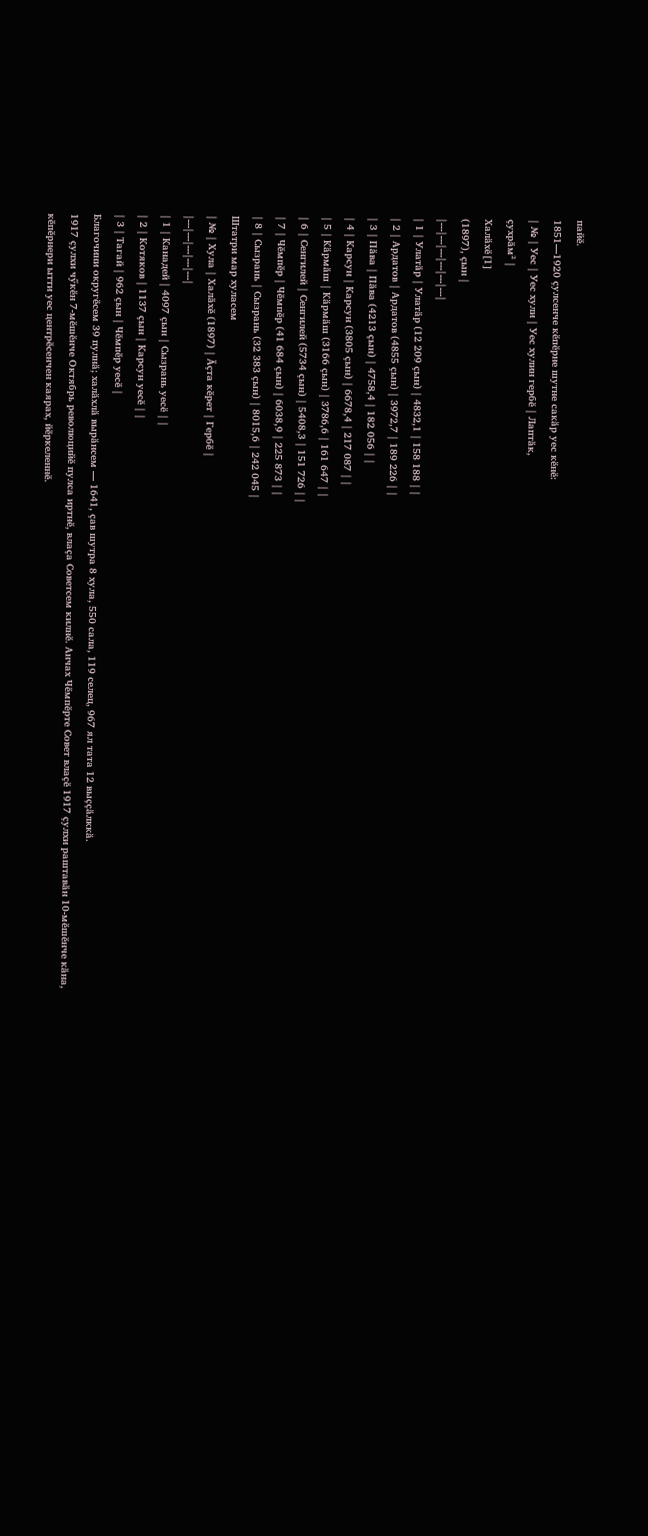пайӗ.
1851—1920 ҫулсенче кӗпӗрне шутне сакӑр уес кӗнӗ:
| № | Уес | Уес хули | Уес хулин гербӗ | Лаптӑк,
ҫухрӑм² |
Халӑхӗ[1]
(1897), ҫын |
|---|---|---|---|---|---|
| 1 | Улатӑр | Улатӑр (12 209 ҫын) | 4832,1 | 158 188 | |
| 2 | Ардатов | Ардатов (4855 ҫын) | 3972,7 | 189 226 | |
| 3 | Пӑва | Пӑва (4213 ҫын) | 4758,4 | 182 056 | |
| 4 | Карсун | Карсун (3805 ҫын) | 6678,4 | 217 087 | |
| 5 | Кӑрмӑш | Кӑрмӑш (3166 ҫын) | 3786,6 | 161 647 | |
| 6 | Сенгилей | Сенгилей (5734 ҫын) | 5408,3 | 151 726 | |
| 7 | Чӗмпӗр | Чӗмпӗр (41 684 ҫын) | 6038,9 | 225 873 | |
| 8 | Сызрань | Сызрань (32 383 ҫын) | 8015,6 | 242 045 |
Штатри мар хуласем
| № | Хула | Халӑхӗ (1897) | Ӑҫта кӗрет | Гербӗ |
|---|---|---|---|---|
| 1 | Канадей | 4097 ҫын | Сызрань уесӗ | |
| 2 | Котяков | 1137 ҫын | Карсун уесӗ | |
| 3 | Тагай | 962 ҫын | Чӗмпӗр уесӗ |
Благочини округӗсем 39 пулнӑ; халӑхлӑ вырӑнсем — 1641, ҫав шутра 8 хула, 550 сала, 119 селец, 967 ял тата 12 выҫҫӑлккӑ.
1917 ҫулхи чӳкӗн 7-мӗшӗнче Октябрь революцийӗ пулса иртнӗ, влаҫа Советсем килнӗ. Анчах Чӗмпӗрте Совет влаҫӗ 1917 ҫулхи раштавӑн 10-мӗшӗнче кӑна, кӗпӗрнери ытти уес центрӗсенчен каярах, йӗркеленнӗ.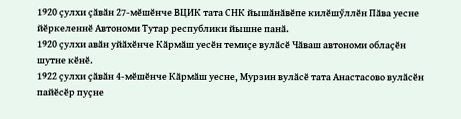1920 ҫулхи ҫӑвӑн 27-мӗшӗнче ВЦИК тата СНК йышӑнӑвӗпе килӗшӳллӗн Пӑва уесне йӗркеленнӗ Автономи Тутар республики йышне панӑ.
1920 ҫулхи авӑн уйӑхӗнче Кӑрмӑш уесӗн темиҫе вулӑсӗ Чӑваш автономи облаҫӗн шутне кӗнӗ.
1922 ҫулхи ҫӑвӑн 4-мӗшӗнче Кӑрмӑш уесне, Мурзин вулӑсӗ тата Анастасово вулӑсӗн пайӗсӗр пуҫне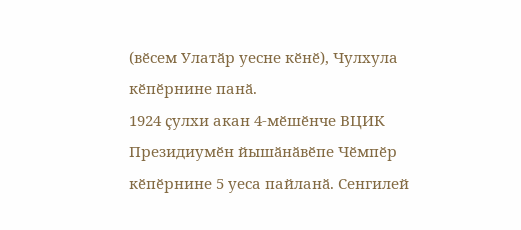(вӗсем Улатӑр уесне кӗнӗ), Чулхула кӗпӗрнине панӑ.
1924 ҫулхи акан 4-мӗшӗнче ВЦИК Президиумӗн йышӑнӑвӗпе Чӗмпӗр кӗпӗрнине 5 уеса пайланӑ. Сенгилей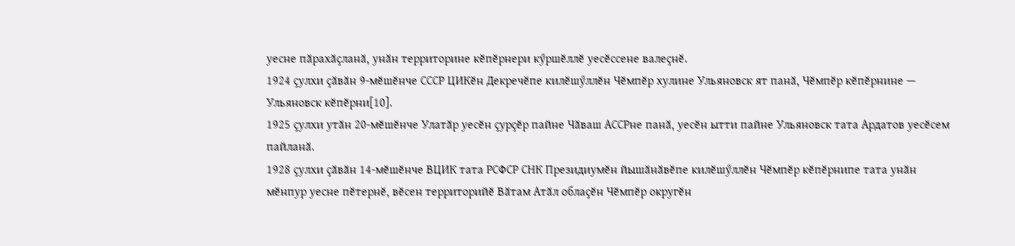уесне пӑрахӑҫланӑ, унӑн территорине кӗпӗрнери кӳршӗллӗ уесӗссене валеҫнӗ.
1924 ҫулхи ҫӑвӑн 9-мӗшӗнче СССР ЦИКӗн Декречӗпе килӗшӳллӗн Чӗмпӗр хулине Ульяновск ят панӑ, Чӗмпӗр кӗпӗрнине — Ульяновск кӗпӗрни[10].
1925 ҫулхи утӑн 20-мӗшӗнче Улатӑр уесӗн ҫурҫӗр пайне Чӑваш АССРне панӑ, уесӗн ытти пайне Ульяновск тата Ардатов уесӗсем пайланӑ.
1928 ҫулхи ҫӑвӑн 14-мӗшӗнче ВЦИК тата РСФСР СНК Президиумӗн йышӑнӑвӗпе килӗшӳллӗн Чӗмпӗр кӗпӗрнипе тата унӑн мӗнпур уесне пӗтернӗ, вӗсен территорийӗ Вӑтам Атӑл облаҫӗн Чӗмпӗр округӗн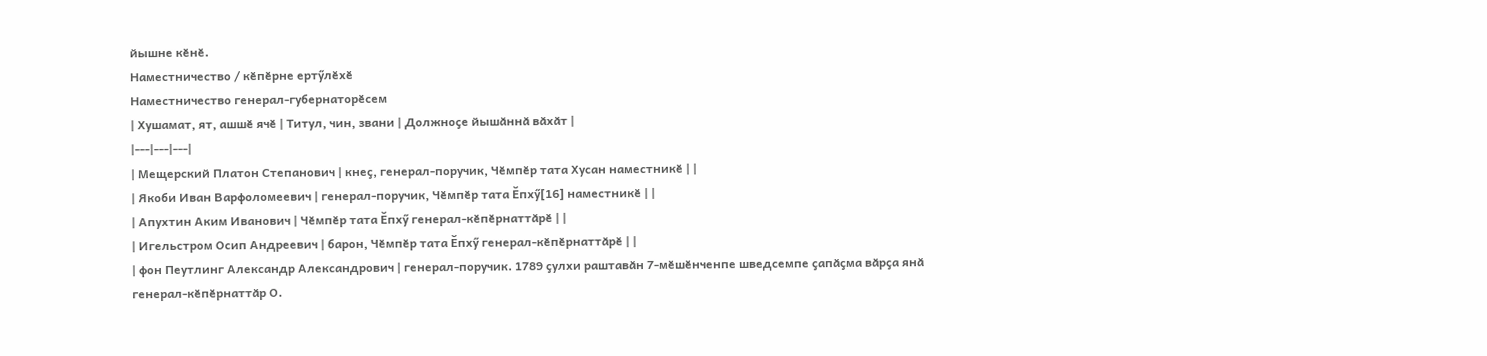йышне кӗнӗ.
Наместничество / кӗпӗрне ертӳлӗхӗ
Наместничество генерал-губернаторӗсем
| Хушамат, ят, ашшӗ ячӗ | Титул, чин, звани | Должноҫе йышӑннӑ вӑхӑт |
|---|---|---|
| Мещерский Платон Степанович | кнеҫ, генерал-поручик, Чӗмпӗр тата Хусан наместникӗ | |
| Якоби Иван Варфоломеевич | генерал-поручик, Чӗмпӗр тата Ӗпхӳ[16] наместникӗ | |
| Апухтин Аким Иванович | Чӗмпӗр тата Ӗпхӳ генерал-кӗпӗрнаттӑрӗ | |
| Игельстром Осип Андреевич | барон, Чӗмпӗр тата Ӗпхӳ генерал-кӗпӗрнаттӑрӗ | |
| фон Пеутлинг Александр Александрович | генерал-поручик. 1789 ҫулхи раштавӑн 7-мӗшӗнченпе шведсемпе ҫапӑҫма вӑрҫа янӑ генерал-кӗпӗрнаттӑр О.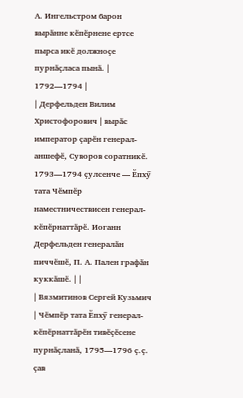А. Ингельстром барон вырӑнне кӗпӗрнене ертсе пырса икӗ должноҫе пурнӑҫласа пынӑ. | 1792—1794 |
| Дерфельден Вилим Христофорович | вырӑс император ҫарӗн генерал-аншефӗ, Суворов соратникӗ. 1793—1794 ҫулсенче — Ӗпхӳ тата Чӗмпӗр наместничествисен генерал-кӗпӗрнаттӑрӗ. Иоганн Дерфельден генералӑн пиччӗшӗ, П. А. Пален графӑн куккӑшӗ. | |
| Вязмитинов Сергей Кузьмич | Чӗмпӗр тата Ӗпхӳ генерал-кӗпӗрнаттӑрӗн тивӗҫӗсене пурнӑҫланӑ, 1795—1796 ҫ.ҫ. ҫав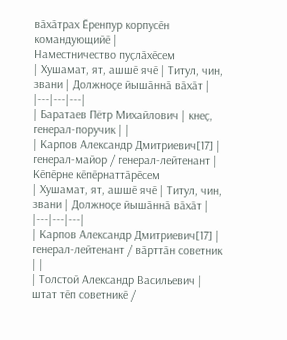вӑхӑтрах Ӗренпур корпусӗн командующийӗ |
Наместничество пуҫлӑхӗсем
| Хушамат, ят, ашшӗ ячӗ | Титул, чин, звани | Должноҫе йышӑннӑ вӑхӑт |
|---|---|---|
| Баратаев Пётр Михайлович | кнеҫ, генерал-поручик | |
| Карпов Александр Дмитриевич[17] | генерал-майор / генерал-лейтенант |
Кӗпӗрне кӗпӗрнаттӑрӗсем
| Хушамат, ят, ашшӗ ячӗ | Титул, чин, звани | Должноҫе йышӑннӑ вӑхӑт |
|---|---|---|
| Карпов Александр Дмитриевич[17] | генерал-лейтенант / вӑрттӑн советник | |
| Толстой Александр Васильевич | штат тӗп советникӗ /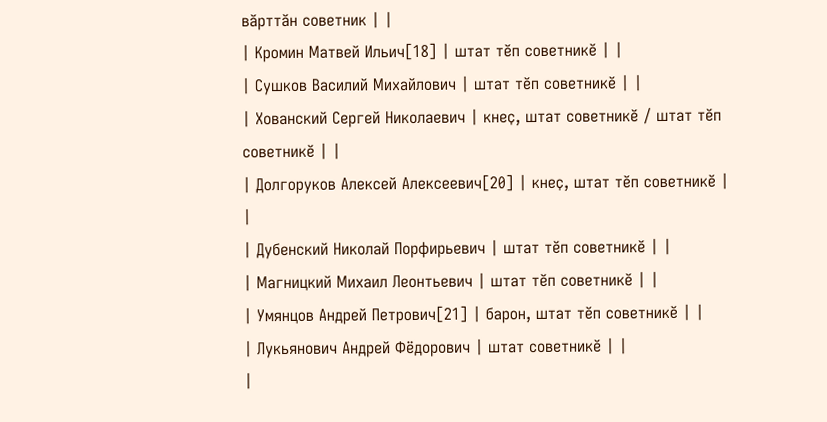вӑрттӑн советник | |
| Кромин Матвей Ильич[18] | штат тӗп советникӗ | |
| Сушков Василий Михайлович | штат тӗп советникӗ | |
| Хованский Сергей Николаевич | кнеҫ, штат советникӗ / штат тӗп советникӗ | |
| Долгоруков Алексей Алексеевич[20] | кнеҫ, штат тӗп советникӗ | |
| Дубенский Николай Порфирьевич | штат тӗп советникӗ | |
| Магницкий Михаил Леонтьевич | штат тӗп советникӗ | |
| Умянцов Андрей Петрович[21] | барон, штат тӗп советникӗ | |
| Лукьянович Андрей Фёдорович | штат советникӗ | |
|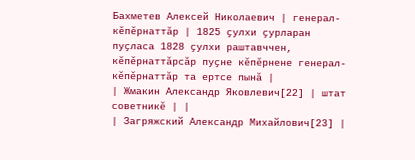Бахметев Алексей Николаевич | генерал-кӗпӗрнаттӑр | 1825 ҫулхи ҫурларан пуҫласа 1828 ҫулхи раштавччен, кӗпӗрнаттӑрсӑр пуҫне кӗпӗрнене генерал-кӗпӗрнаттӑр та ертсе пынӑ |
| Жмакин Александр Яковлевич[22] | штат советникӗ | |
| Загряжский Александр Михайлович[23] |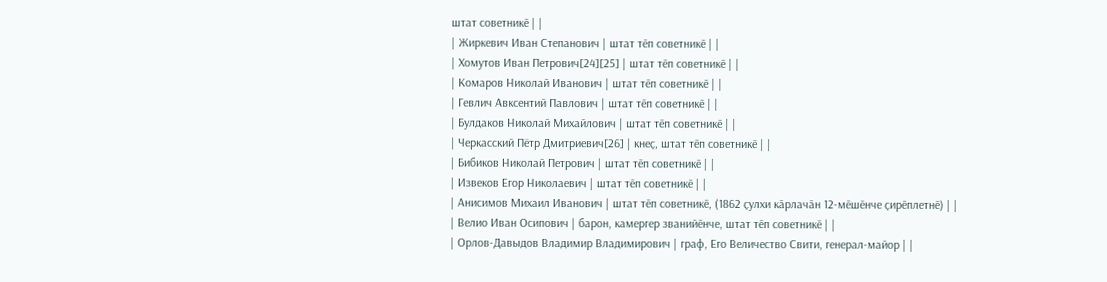штат советникӗ | |
| Жиркевич Иван Степанович | штат тӗп советникӗ | |
| Хомутов Иван Петрович[24][25] | штат тӗп советникӗ | |
| Комаров Николай Иванович | штат тӗп советникӗ | |
| Гевлич Авксентий Павлович | штат тӗп советникӗ | |
| Булдаков Николай Михайлович | штат тӗп советникӗ | |
| Черкасский Пётр Дмитриевич[26] | кнеҫ, штат тӗп советникӗ | |
| Бибиков Николай Петрович | штат тӗп советникӗ | |
| Извеков Егор Николаевич | штат тӗп советникӗ | |
| Анисимов Михаил Иванович | штат тӗп советникӗ, (1862 ҫулхи кӑрлачӑн 12-мӗшӗнче ҫирӗплетнӗ) | |
| Велио Иван Осипович | барон, камергер званийӗнче, штат тӗп советникӗ | |
| Орлов-Давыдов Владимир Владимирович | граф, Его Величество Свити, генерал-майор | |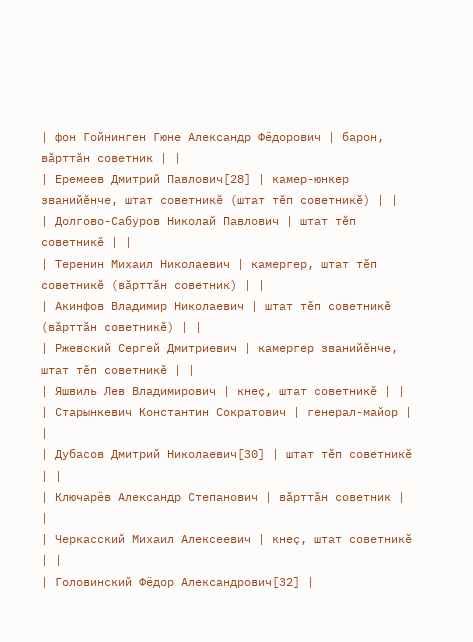| фон Гойнинген Гюне Александр Фёдорович | барон, вӑрттӑн советник | |
| Еремеев Дмитрий Павлович[28] | камер-юнкер званийӗнче, штат советникӗ (штат тӗп советникӗ) | |
| Долгово-Сабуров Николай Павлович | штат тӗп советникӗ | |
| Теренин Михаил Николаевич | камергер, штат тӗп советникӗ (вӑрттӑн советник) | |
| Акинфов Владимир Николаевич | штат тӗп советникӗ (вӑрттӑн советникӗ) | |
| Ржевский Сергей Дмитриевич | камергер званийӗнче, штат тӗп советникӗ | |
| Яшвиль Лев Владимирович | кнеҫ, штат советникӗ | |
| Старынкевич Константин Сократович | генерал-майор | |
| Дубасов Дмитрий Николаевич[30] | штат тӗп советникӗ | |
| Ключарёв Александр Степанович | вӑрттӑн советник | |
| Черкасский Михаил Алексеевич | кнеҫ, штат советникӗ | |
| Головинский Фёдор Александрович[32] |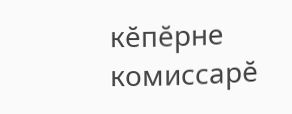кӗпӗрне комиссарӗ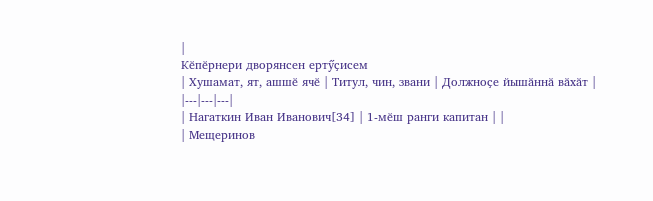|
Кӗпӗрнери дворянсен ертӳҫисем
| Хушамат, ят, ашшӗ ячӗ | Титул, чин, звани | Должноҫе йышӑннӑ вӑхӑт |
|---|---|---|
| Нагаткин Иван Иванович[34] | 1-мӗш ранги капитан | |
| Мещеринов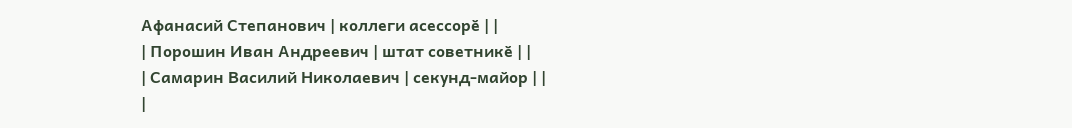Афанасий Степанович | коллеги асессорӗ | |
| Порошин Иван Андреевич | штат советникӗ | |
| Самарин Василий Николаевич | секунд-майор | |
|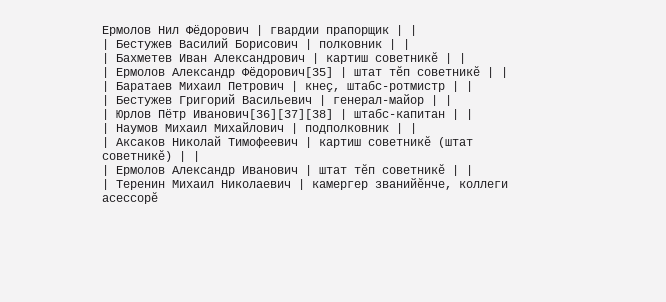Ермолов Нил Фёдорович | гвардии прапорщик | |
| Бестужев Василий Борисович | полковник | |
| Бахметев Иван Александрович | картиш советникӗ | |
| Ермолов Александр Фёдорович[35] | штат тӗп советникӗ | |
| Баратаев Михаил Петрович | кнеҫ, штабс-ротмистр | |
| Бестужев Григорий Васильевич | генерал-майор | |
| Юрлов Пётр Иванович[36][37][38] | штабс-капитан | |
| Наумов Михаил Михайлович | подполковник | |
| Аксаков Николай Тимофеевич | картиш советникӗ (штат советникӗ) | |
| Ермолов Александр Иванович | штат тӗп советникӗ | |
| Теренин Михаил Николаевич | камергер званийӗнче, коллеги асессорӗ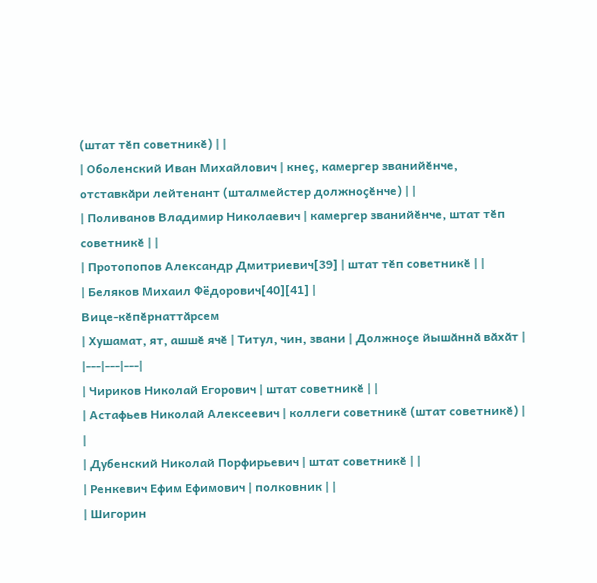(штат тӗп советникӗ) | |
| Оболенский Иван Михайлович | кнеҫ, камергер званийӗнче, отставкӑри лейтенант (шталмейстер должноҫӗнче) | |
| Поливанов Владимир Николаевич | камергер званийӗнче, штат тӗп советникӗ | |
| Протопопов Александр Дмитриевич[39] | штат тӗп советникӗ | |
| Беляков Михаил Фёдорович[40][41] |
Вице-кӗпӗрнаттӑрсем
| Хушамат, ят, ашшӗ ячӗ | Титул, чин, звани | Должноҫе йышӑннӑ вӑхӑт |
|---|---|---|
| Чириков Николай Егорович | штат советникӗ | |
| Астафьев Николай Алексеевич | коллеги советникӗ (штат советникӗ) | |
| Дубенский Николай Порфирьевич | штат советникӗ | |
| Ренкевич Ефим Ефимович | полковник | |
| Шигорин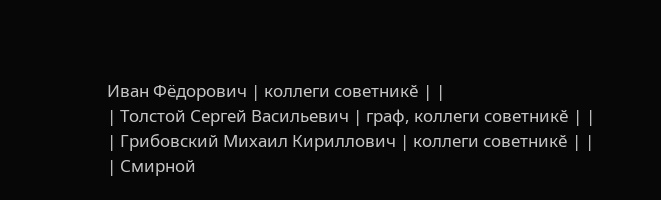Иван Фёдорович | коллеги советникӗ | |
| Толстой Сергей Васильевич | граф, коллеги советникӗ | |
| Грибовский Михаил Кириллович | коллеги советникӗ | |
| Смирной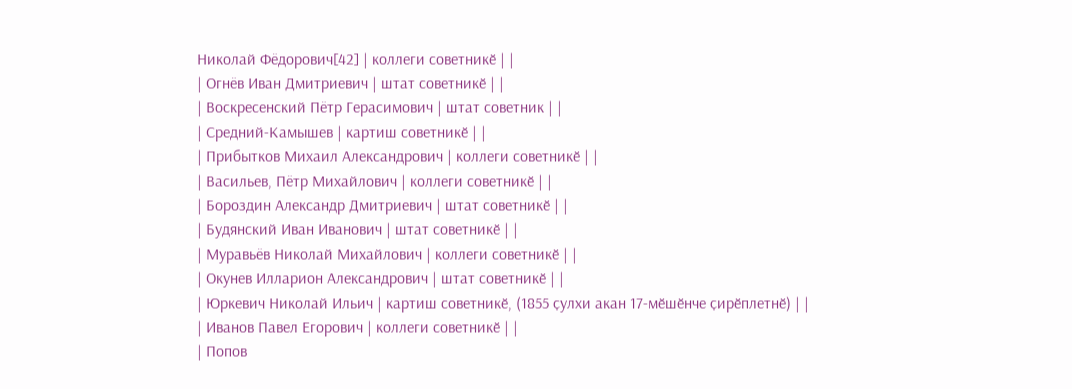Николай Фёдорович[42] | коллеги советникӗ | |
| Огнёв Иван Дмитриевич | штат советникӗ | |
| Воскресенский Пётр Герасимович | штат советник | |
| Средний-Камышев | картиш советникӗ | |
| Прибытков Михаил Александрович | коллеги советникӗ | |
| Васильев, Пётр Михайлович | коллеги советникӗ | |
| Бороздин Александр Дмитриевич | штат советникӗ | |
| Будянский Иван Иванович | штат советникӗ | |
| Муравьёв Николай Михайлович | коллеги советникӗ | |
| Окунев Илларион Александрович | штат советникӗ | |
| Юркевич Николай Ильич | картиш советникӗ, (1855 ҫулхи акан 17-мӗшӗнче ҫирӗплетнӗ) | |
| Иванов Павел Егорович | коллеги советникӗ | |
| Попов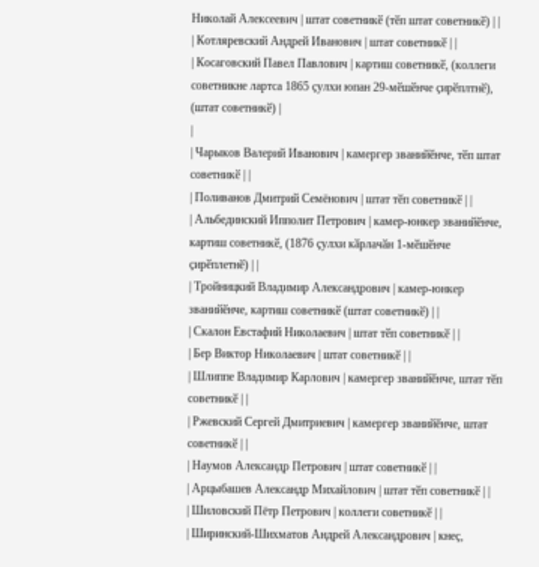Николай Алексеевич | штат советникӗ (тӗп штат советникӗ) | |
| Котляревский Андрей Иванович | штат советникӗ | |
| Косаговский Павел Павлович | картиш советникӗ, (коллеги
советникне лартса 1865 ҫулхи юпан 29-мӗшӗнче ҫирӗплтнӗ), (штат советникӗ) |
|
| Чарыков Валерий Иванович | камергер званийӗнче, тӗп штат советникӗ | |
| Поливанов Дмитрий Семёнович | штат тӗп советникӗ | |
| Альбединский Ипполит Петрович | камер-юнкер званийӗнче, картиш советникӗ, (1876 ҫулхи кӑрлачӑн 1-мӗшӗнче ҫирӗплетнӗ) | |
| Тройницкий Владимир Александрович | камер-юнкер званийӗнче, картиш советникӗ (штат советникӗ) | |
| Скалон Евстафий Николаевич | штат тӗп советникӗ | |
| Бер Виктор Николаевич | штат советникӗ | |
| Шлиппе Владимир Карлович | камергер званийӗнче, штат тӗп советникӗ | |
| Ржевский Сергей Дмитриевич | камергер званийӗнче, штат советникӗ | |
| Наумов Александр Петрович | штат советникӗ | |
| Арцыбашев Александр Михайлович | штат тӗп советникӗ | |
| Шиловский Пётр Петрович | коллеги советникӗ | |
| Ширинский-Шихматов Андрей Александрович | кнеҫ,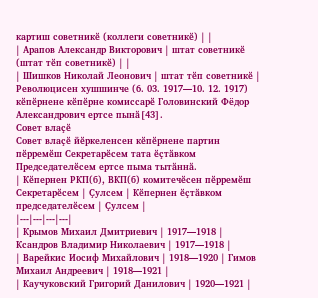картиш советникӗ (коллеги советникӗ) | |
| Арапов Александр Викторович | штат советникӗ (штат тӗп советникӗ) | |
| Шишков Николай Леонович | штат тӗп советникӗ |
Революцисен хушшинче (6. 03. 1917—10. 12. 1917) кӗпӗрнене кӗпӗрне комиссарӗ Головинский Фёдор Александрович ертсе пынӑ[43].
Совет влаҫӗ
Совет влаҫӗ йӗркеленсен кӗпӗрнене партин пӗрремӗш Секретарӗсем тата ӗҫтӑвком Председателӗсем ертсе пыма тытӑннӑ.
| Кӗпернен РКП(б), ВКП(б) комитечӗсен пӗрремӗш Секретарӗсем | Ҫулсем | Кӗпернен ӗҫтӑвком председателӗсем | Ҫулсем |
|---|---|---|---|
| Крымов Михаил Дмитриевич | 1917—1918 | Ксандров Владимир Николаевич | 1917—1918 |
| Варейкис Иосиф Михайлович | 1918—1920 | Гимов Михаил Андреевич | 1918—1921 |
| Каучуковский Григорий Данилович | 1920—1921 |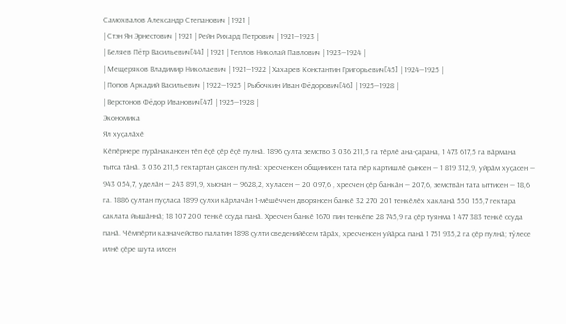Самохвалов Александр Степанович | 1921 |
| Стэн Ян Эрнестович | 1921 | Рейн Рихард Петрович | 1921—1923 |
| Беляев Пётр Васильевич[44] | 1921 | Теплов Николай Павлович | 1923—1924 |
| Мещеряков Владимир Николаевич | 1921—1922 | Хахарев Константин Григорьевич[45] | 1924—1925 |
| Попов Аркадий Васильевич | 1922—1925 | Рыбочкин Иван Фёдорович[46] | 1925—1928 |
| Верстонов Фёдор Иванович[47] | 1925—1928 |
Экономика
Ял хуҫалӑхӗ
Кӗпӗрнере пурӑнакансен тӗп ӗҫӗ ҫӗр ӗҫӗ пулнӑ. 1896 ҫулта земство 3 036 211,5 га тӗрлӗ ана-ҫарана, 1 473 617,5 га вӑрмана тытса тӑнӑ. 3 036 211,5 гектартан ҫаксен пулнӑ: хресченсен общинисен тата пӗр картишлӗ ҫынсен — 1 819 312,9, уйрӑм хуҫасен — 943 054,7, уделӑн — 243 891,9, хыснан — 9628,2, хуласен — 20 097,6 , хресчен ҫӗр банкӑн — 207,6, земствӑн тата ыттисен — 18,6 га. 1886 ҫултан пуҫласа 1899 ҫулхи кӑрлачӑн 1-мӗшӗччен дворянсен банкӗ 32 270 201 тенкӗлӗх хакланӑ 550 155,7 гектара саклата йышӑннӑ; 18 107 200 тенкӗ ссуда панӑ. Хресчен банкӗ 1670 пин тенкӗпе 28 745,9 га ҫӗр туянма 1 477 383 тенкӗ ссуда панӑ. Чӗмпӗрти казначейство палатин 1898 ҫулти сведенийӗсем тӑрӑх, хресченсен уйӑрса панӑ 1 751 935,2 га ҫӗр пулнӑ; тӳлесе илнӗ ҫӗре шута илсен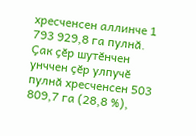хресченсен аллинче 1 793 929,8 га пулнӑ. Ҫак ҫӗр шутӗнчен унччен ҫӗр улпучӗ пулнӑ хресченсен 503 809,7 га (28,8 %),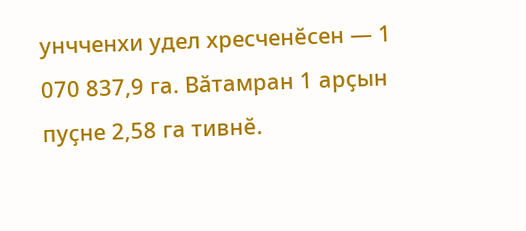унчченхи удел хресченӗсен — 1 070 837,9 га. Вӑтамран 1 арҫын пуҫне 2,58 га тивнӗ.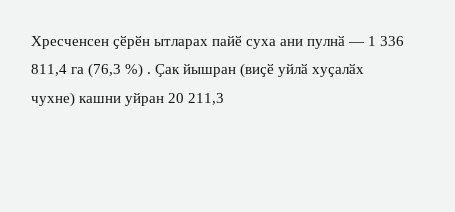Хресченсен ҫӗрӗн ытларах пайӗ суха ани пулнӑ — 1 336 811,4 га (76,3 %) . Ҫак йышран (виҫӗ уйлӑ хуҫалӑх чухне) кашни уйран 20 211,3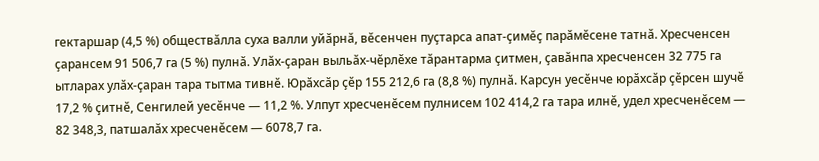гектаршар (4,5 %) обществӑлла суха валли уйӑрнӑ, вӗсенчен пуҫтарса апат-ҫимӗҫ парӑмӗсене татнӑ. Хресченсен ҫарансем 91 506,7 га (5 %) пулнӑ. Улӑх-ҫаран выльӑх-чӗрлӗхе тӑрантарма ҫитмен, ҫавӑнпа хресченсен 32 775 га ытларах улӑх-ҫаран тара тытма тивнӗ. Юрӑхсӑр ҫӗр 155 212,6 га (8,8 %) пулнӑ. Карсун уесӗнче юрӑхсӑр ҫӗрсен шучӗ 17,2 % ҫитнӗ, Сенгилей уесӗнче — 11,2 %. Улпут хресченӗсем пулнисем 102 414,2 га тара илнӗ, удел хресченӗсем — 82 348,3, патшалӑх хресченӗсем — 6078,7 га.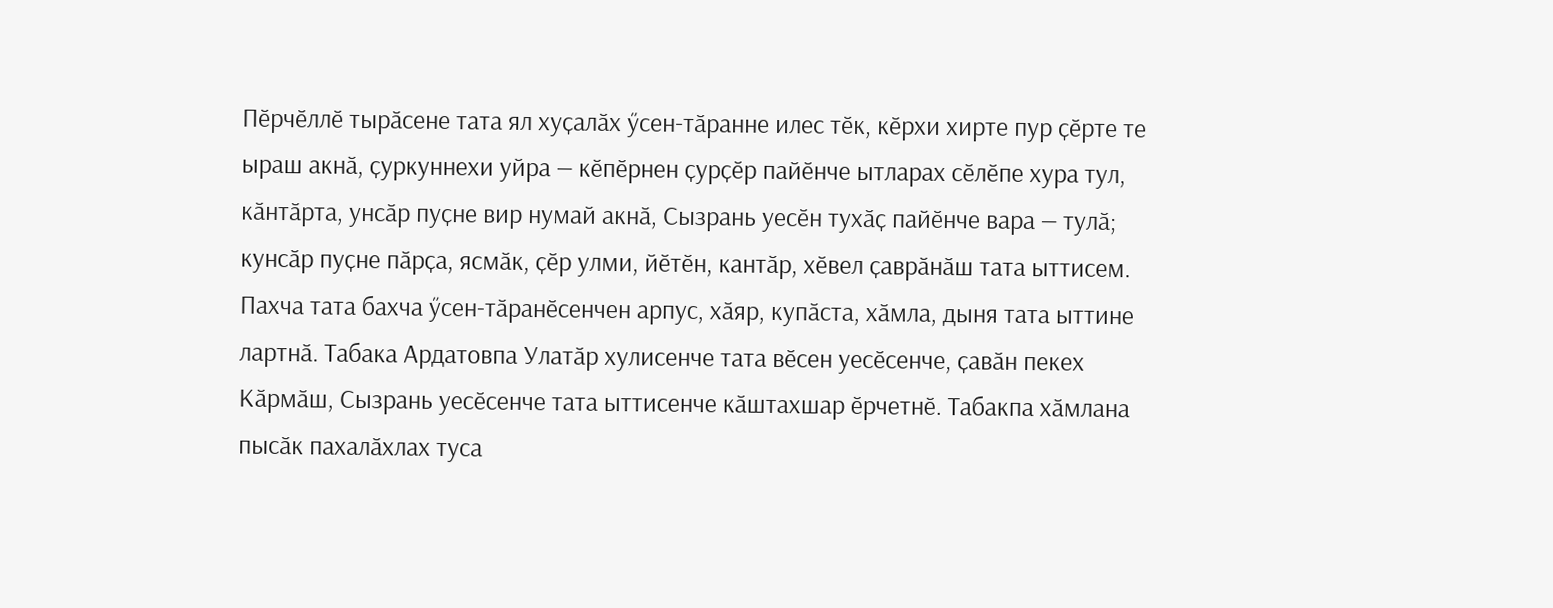Пӗрчӗллӗ тырӑсене тата ял хуҫалӑх ӳсен-тӑранне илес тӗк, кӗрхи хирте пур ҫӗрте те ыраш акнӑ, ҫуркуннехи уйра — кӗпӗрнен ҫурҫӗр пайӗнче ытларах сӗлӗпе хура тул, кӑнтӑрта, унсӑр пуҫне вир нумай акнӑ, Сызрань уесӗн тухӑҫ пайӗнче вара — тулӑ; кунсӑр пуҫне пӑрҫа, ясмӑк, ҫӗр улми, йӗтӗн, кантӑр, хӗвел ҫаврӑнӑш тата ыттисем. Пахча тата бахча ӳсен-тӑранӗсенчен арпус, хӑяр, купӑста, хӑмла, дыня тата ыттине лартнӑ. Табака Ардатовпа Улатӑр хулисенче тата вӗсен уесӗсенче, ҫавӑн пекех Кӑрмӑш, Сызрань уесӗсенче тата ыттисенче кӑштахшар ӗрчетнӗ. Табакпа хӑмлана пысӑк пахалӑхлах туса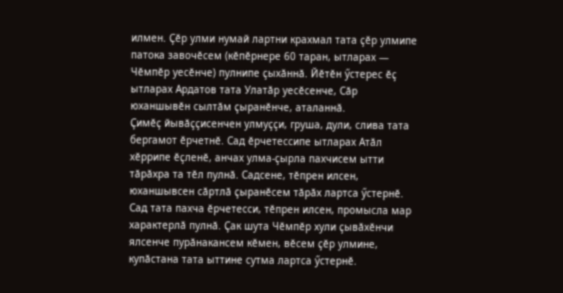илмен. Ҫӗр улми нумай лартни крахмал тата ҫӗр улмипе патока завочӗсем (кӗпӗрнере 60 таран, ытларах — Чӗмпӗр уесӗнче) пулнипе ҫыхӑннӑ. Йӗтӗн ӳстерес ӗҫ ытларах Ардатов тата Улатӑр уесӗсенче, Сӑр юханшывӗн сылтӑм ҫыранӗнче, аталаннӑ.
Ҫимӗҫ йывӑҫҫисенчен улмуҫҫи, груша, дули, слива тата бергамот ӗрчетнӗ. Сад ӗрчетессипе ытларах Атӑл хӗррипе ӗҫленӗ, анчах улма-ҫырла пахчисем ытти тӑрӑхра та тӗл пулнӑ. Садсене, тӗпрен илсен, юханшывсен сӑртлӑ ҫыранӗсем тӑрӑх лартса ӳстернӗ. Сад тата пахча ӗрчетесси, тӗпрен илсен, промысла мар характерлӑ пулнӑ. Ҫак шута Чӗмпӗр хули ҫывӑхӗнчи ялсенче пурӑнакансем кӗмен, вӗсем ҫӗр улмине, купӑстана тата ыттине сутма лартса ӳстернӗ.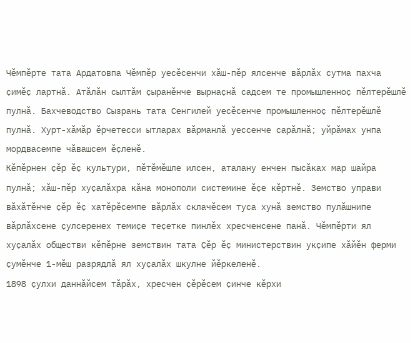Чӗмпӗрте тата Ардатовпа Чӗмпӗр уесӗсенчи хӑш-пӗр ялсенче вӑрлӑх сутма пахча ҫимӗҫ лартнӑ. Атӑлӑн сылтӑм ҫыранӗнче вырнаҫнӑ садсем те промышленноҫ пӗлтерӗшлӗ пулнӑ. Бахчеводство Сызрань тата Сенгилей уесӗсенче промышленноҫ пӗлтерӗшлӗ пулнӑ. Хурт-хӑмӑр ӗрчетесси ытларах вӑрманлӑ уессенче сарӑлнӑ; уйрӑмах унпа мордвасемпе чӑвашсем ӗҫленӗ.
Кӗпӗрнен ҫӗр ӗҫ культури, пӗтӗмӗшле илсен, аталану енчен пысӑках мар шайра пулнӑ; хӑш-пӗр хуҫалӑхра кӑна монополи системине ӗҫе кӗртнӗ. Земство управи вӑхӑтӗнче ҫӗр ӗҫ хатӗрӗсемпе вӑрлӑх склачӗсем туса хунӑ земство пулӑшнипе вӑрлӑхсене ҫулсеренех темиҫе теҫетке пинлӗх хресченсене панӑ. Чӗмпӗрти ял хуҫалӑх обществи кӗпӗрне земствин тата Ҫӗр ӗҫ министерствин укҫипе хӑйӗн ферми ҫумӗнче 1-мӗш разрядлӑ ял хуҫалӑх шкулне йӗркеленӗ.
1898 ҫулхи даннӑйсем тӑрӑх, хресчен ҫӗрӗсем ҫинче кӗрхи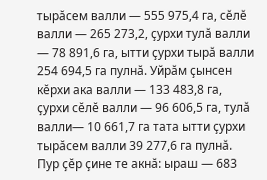тырӑсем валли — 555 975,4 га, сӗлӗ валли — 265 273,2, ҫурхи тулӑ валли — 78 891,6 га, ытти ҫурхи тырӑ валли 254 694,5 га пулнӑ. Уйрӑм ҫынсен кӗрхи ака валли — 133 483,8 га, ҫурхи сӗлӗ валли — 96 606,5 га, тулӑ валли— 10 661,7 га тата ытти ҫурхи тырӑсем валли 39 277,6 га пулнӑ. Пур ҫӗр ҫине те акнӑ: ыраш — 683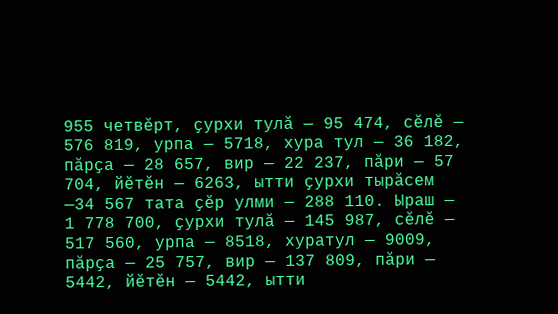955 четвӗрт, ҫурхи тулӑ — 95 474, сӗлӗ — 576 819, урпа — 5718, хура тул — 36 182, пӑрҫа — 28 657, вир — 22 237, пӑри — 57 704, йӗтӗн — 6263, ытти ҫурхи тырӑсем —34 567 тата ҫӗр улми — 288 110. Ыраш — 1 778 700, ҫурхи тулӑ — 145 987, сӗлӗ — 517 560, урпа — 8518, хуратул — 9009, пӑрҫа — 25 757, вир — 137 809, пӑри — 5442, йӗтӗн — 5442, ытти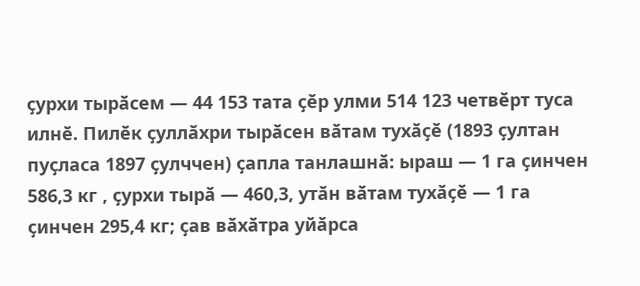ҫурхи тырӑсем — 44 153 тата ҫӗр улми 514 123 четвӗрт туса илнӗ. Пилӗк ҫуллӑхри тырӑсен вӑтам тухӑҫӗ (1893 ҫултан пуҫласа 1897 ҫулччен) ҫапла танлашнӑ: ыраш — 1 га ҫинчен 586,3 кг , ҫурхи тырӑ — 460,3, утӑн вӑтам тухӑҫӗ — 1 га ҫинчен 295,4 кг; ҫав вӑхӑтра уйӑрса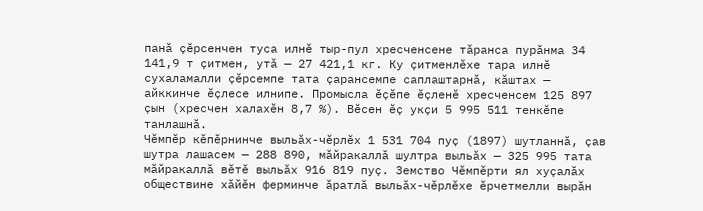панӑ ҫӗрсенчен туса илнӗ тыр-пул хресченсене тӑранса пурӑнма 34 141,9 т ҫитмен, утӑ — 27 421,1 кг. Ку ҫитменлӗхе тара илнӗ сухаламалли ҫӗрсемпе тата ҫарансемпе саплаштарнӑ, кӑштах — айккинче ӗҫлесе илнипе. Промысла ӗҫӗпе ӗҫленӗ хресченсем 125 897 ҫын (хресчен халахӗн 8,7 %). Вӗсен ӗҫ укҫи 5 995 511 тенкӗпе танлашнӑ.
Чӗмпӗр кӗпӗрнинче выльӑх-чӗрлӗх 1 531 704 пуҫ (1897) шутланнӑ, ҫав шутра лашасем — 288 890, мӑйракаллӑ шултра выльӑх — 325 995 тата мӑйракаллӑ вӗтӗ выльӑх 916 819 пуҫ. Земство Чӗмпӗрти ял хуҫалӑх обществине хӑйӗн ферминче ӑратлӑ выльӑх-чӗрлӗхе ӗрчетмелли вырӑн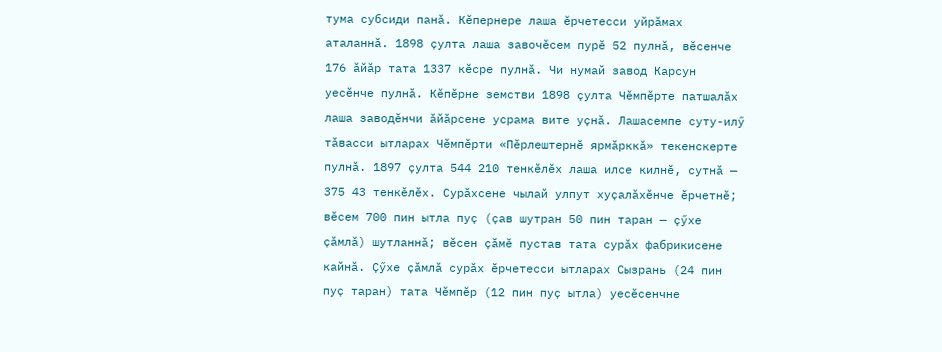тума субсиди панӑ. Кӗпернере лаша ӗрчетесси уйрӑмах аталаннӑ. 1898 ҫулта лаша завочӗсем пурӗ 52 пулнӑ, вӗсенче 176 ӑйӑр тата 1337 кӗсре пулнӑ. Чи нумай завод Карсун уесӗнче пулнӑ. Кӗпӗрне земстви 1898 ҫулта Чӗмпӗрте патшалӑх лаша заводӗнчи ӑйӑрсене усрама вите уҫнӑ. Лашасемпе суту-илӳ тӑвасси ытларах Чӗмпӗрти «Пӗрлештернӗ ярмӑрккӑ» текенскерте пулнӑ. 1897 ҫулта 544 210 тенкӗлӗх лаша илсе килнӗ, сутнӑ — 375 43 тенкӗлӗх. Сурӑхсене чылай улпут хуҫалӑхӗнче ӗрчетнӗ; вӗсем 700 пин ытла пуҫ (ҫав шутран 50 пин таран — ҫӳхе ҫӑмлӑ) шутланнӑ; вӗсен ҫӑмӗ пустав тата сурӑх фабрикисене кайнӑ. Ҫӳхе ҫӑмлӑ сурӑх ӗрчетесси ытларах Сызрань (24 пин пуҫ таран) тата Чӗмпӗр (12 пин пуҫ ытла) уесӗсенчне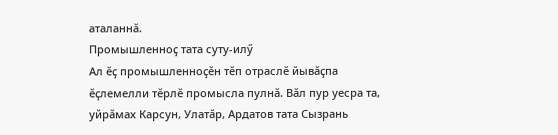аталаннӑ.
Промышленноҫ тата суту-илӳ
Ал ӗҫ промышленноҫӗн тӗп отраслӗ йывӑҫпа ӗҫлемелли тӗрлӗ промысла пулнӑ. Вӑл пур уесра та, уйрӑмах Карсун, Улатӑр, Ардатов тата Сызрань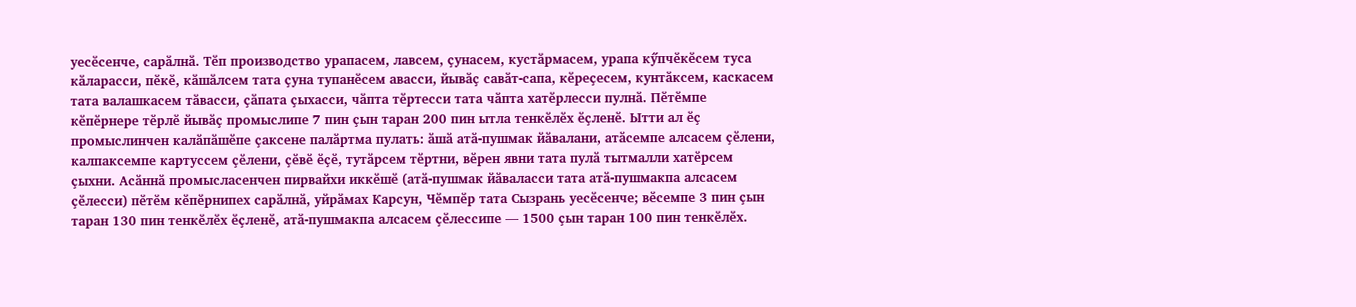уесӗсенче, сарӑлнӑ. Тӗп производство урапасем, лавсем, ҫунасем, кустӑрмасем, урапа кӳпчӗкӗсем туса кӑларасси, пӗкӗ, кӑшӑлсем тата ҫуна тупанӗсем авасси, йывӑҫ савӑт-сапа, кӗреҫесем, кунтӑксем, каскасем тата валашкасем тӑвасси, ҫӑпата ҫыхасси, чӑпта тӗртесси тата чӑпта хатӗрлесси пулнӑ. Пӗтӗмпе кӗпӗрнере тӗрлӗ йывӑҫ промыслипе 7 пин ҫын таран 200 пин ытла тенкӗлӗх ӗҫленӗ. Ытти ал ӗҫ промыслинчен калӑпӑшӗпе ҫаксене палӑртма пулать: ӑшӑ атӑ-пушмак йӑвалани, атӑсемпе алсасем ҫӗлени, калпаксемпе картуссем ҫӗлени, ҫӗвӗ ӗҫӗ, тутӑрсем тӗртни, вӗрен явни тата пулӑ тытмалли хатӗрсем ҫыхни. Асӑннӑ промысласенчен пирвайхи иккӗшӗ (атӑ-пушмак йӑваласси тата атӑ-пушмакпа алсасем ҫӗлесси) пӗтӗм кӗпӗрнипех сарӑлнӑ, уйрӑмах Карсун, Чӗмпӗр тата Сызрань уесӗсенче; вӗсемпе 3 пин ҫын таран 130 пин тенкӗлӗх ӗҫленӗ, атӑ-пушмакпа алсасем ҫӗлессипе — 1500 ҫын таран 100 пин тенкӗлӗх.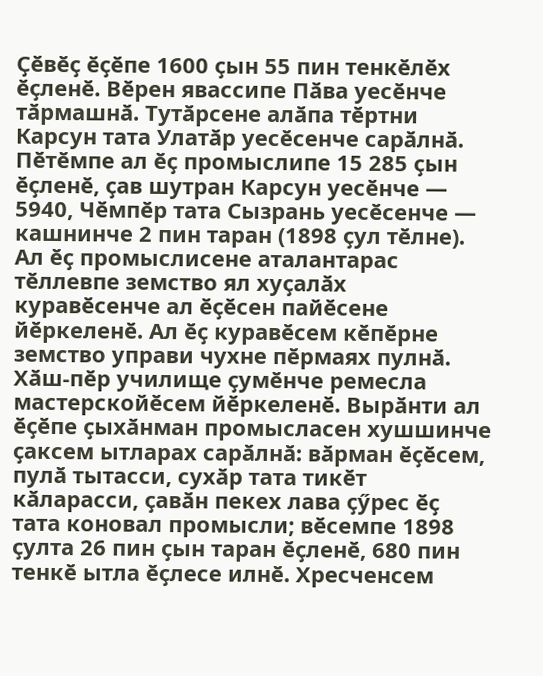Ҫӗвӗҫ ӗҫӗпе 1600 ҫын 55 пин тенкӗлӗх ӗҫленӗ. Вӗрен явассипе Пӑва уесӗнче тӑрмашнӑ. Тутӑрсене алӑпа тӗртни Карсун тата Улатӑр уесӗсенче сарӑлнӑ. Пӗтӗмпе ал ӗҫ промыслипе 15 285 ҫын ӗҫленӗ, ҫав шутран Карсун уесӗнче — 5940, Чӗмпӗр тата Сызрань уесӗсенче — кашнинче 2 пин таран (1898 ҫул тӗлне). Ал ӗҫ промыслисене аталантарас тӗллевпе земство ял хуҫалӑх куравӗсенче ал ӗҫӗсен пайӗсене йӗркеленӗ. Ал ӗҫ куравӗсем кӗпӗрне земство управи чухне пӗрмаях пулнӑ. Хӑш-пӗр училище ҫумӗнче ремесла мастерскойӗсем йӗркеленӗ. Вырӑнти ал ӗҫӗпе ҫыхӑнман промысласен хушшинче ҫаксем ытларах сарӑлнӑ: вӑрман ӗҫӗсем, пулӑ тытасси, сухӑр тата тикӗт кӑларасси, ҫавӑн пекех лава ҫӳрес ӗҫ тата коновал промысли; вӗсемпе 1898 ҫулта 26 пин ҫын таран ӗҫленӗ, 680 пин тенкӗ ытла ӗҫлесе илнӗ. Хресченсем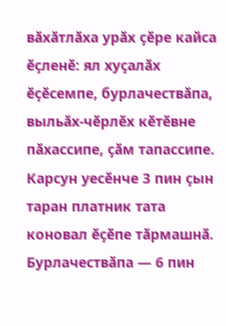вӑхӑтлӑха урӑх ҫӗре кайса ӗҫленӗ: ял хуҫалӑх ӗҫӗсемпе, бурлачествӑпа, выльӑх-чӗрлӗх кӗтӗвне пӑхассипе, ҫӑм тапассипе. Карсун уесӗнче 3 пин ҫын таран платник тата коновал ӗҫӗпе тӑрмашнӑ. Бурлачествӑпа — 6 пин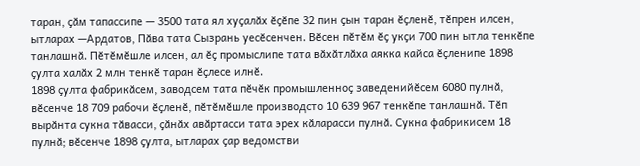таран, ҫӑм тапассипе — 3500 тата ял хуҫалӑх ӗҫӗпе 32 пин ҫын таран ӗҫленӗ, тӗпрен илсен, ытларах —Ардатов, Пӑва тата Сызрань уесӗсенчен. Вӗсен пӗтӗм ӗҫ укҫи 700 пин ытла тенкӗпе танлашнӑ. Пӗтӗмӗшле илсен, ал ӗҫ промыслипе тата вӑхӑтлӑха аякка кайса ӗҫленипе 1898 ҫулта халӑх 2 млн тенкӗ таран ӗҫлесе илнӗ.
1898 ҫулта фабрикӑсем, заводсем тата пӗчӗк промышленноҫ заведенийӗсем 6080 пулнӑ, вӗсенче 18 709 рабочи ӗҫленӗ, пӗтӗмӗшле производсто 10 639 967 тенкӗпе танлашнӑ. Тӗп вырӑнта сукна тӑвасси, ҫӑнӑх авӑртасси тата эрех кӑларасси пулнӑ. Сукна фабрикисем 18 пулнӑ; вӗсенче 1898 ҫулта, ытларах ҫар ведомстви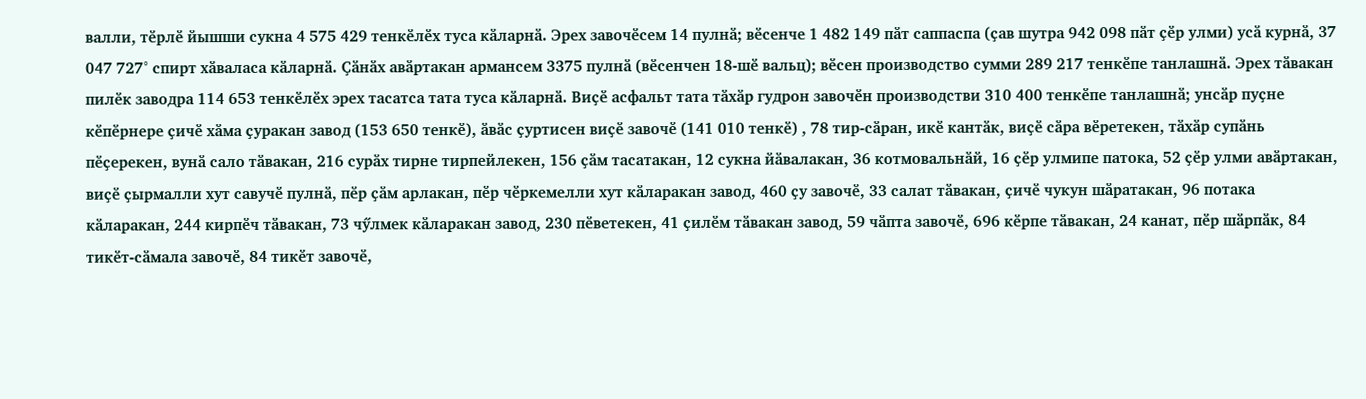валли, тӗрлӗ йышши сукна 4 575 429 тенкӗлӗх туса кӑларнӑ. Эрех завочӗсем 14 пулнӑ; вӗсенче 1 482 149 пӑт саппаспа (ҫав шутра 942 098 пӑт ҫӗр улми) усӑ курнӑ, 37 047 727° спирт хӑваласа кӑларнӑ. Ҫӑнӑх авӑртакан армансем 3375 пулнӑ (вӗсенчен 18-шӗ вальц); вӗсен производство сумми 289 217 тенкӗпе танлашнӑ. Эрех тӑвакан пилӗк заводра 114 653 тенкӗлӗх эрех тасатса тата туса кӑларнӑ. Виҫӗ асфальт тата тӑхӑр гудрон завочӗн производстви 310 400 тенкӗпе танлашнӑ; унсӑр пуҫне кӗпӗрнере ҫичӗ хӑма ҫуракан завод (153 650 тенкӗ), ӑвӑс ҫуртисен виҫӗ завочӗ (141 010 тенкӗ) , 78 тир-сӑран, икӗ кантӑк, виҫӗ сӑра вӗретекен, тӑхӑр супӑнь пӗҫерекен, вунӑ сало тӑвакан, 216 сурӑх тирне тирпейлекен, 156 ҫӑм тасатакан, 12 сукна йӑвалакан, 36 котмовальнӑй, 16 ҫӗр улмипе патока, 52 ҫӗр улми авӑртакан, виҫӗ ҫырмалли хут савучӗ пулнӑ, пӗр ҫӑм арлакан, пӗр чӗркемелли хут кӑларакан завод, 460 ҫу завочӗ, 33 салат тӑвакан, ҫичӗ чукун шӑратакан, 96 потака кӑларакан, 244 кирпӗч тӑвакан, 73 чӳлмек кӑларакан завод, 230 пӗветекен, 41 ҫилӗм тӑвакан завод, 59 чӑпта завочӗ, 696 кӗрпе тӑвакан, 24 канат, пӗр шӑрпӑк, 84 тикӗт-сӑмала завочӗ, 84 тикӗт завочӗ,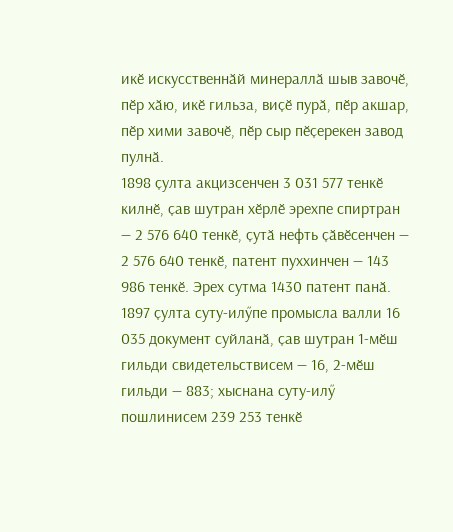икӗ искусственнӑй минераллӑ шыв завочӗ, пӗр хӑю, икӗ гильза, виҫӗ пурӑ, пӗр акшар, пӗр хими завочӗ, пӗр сыр пӗҫерекен завод пулнӑ.
1898 ҫулта акцизсенчен 3 031 577 тенкӗ килнӗ, ҫав шутран хӗрлӗ эрехпе спиртран — 2 576 640 тенкӗ, ҫутӑ нефть ҫӑвӗсенчен — 2 576 640 тенкӗ, патент пуххинчен — 143 986 тенкӗ. Эрех сутма 1430 патент панӑ. 1897 ҫулта суту-илӳпе промысла валли 16 035 документ суйланӑ, ҫав шутран 1-мӗш гильди свидетельствисем — 16, 2-мӗш гильди — 883; хыснана суту-илӳ пошлинисем 239 253 тенкӗ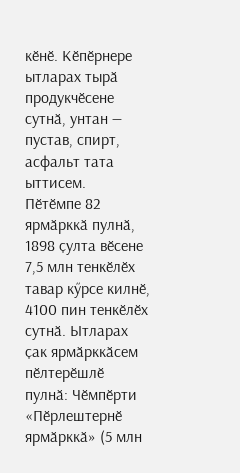кӗнӗ. Кӗпӗрнере ытларах тырӑ продукчӗсене сутнӑ, унтан — пустав, спирт, асфальт тата ыттисем.
Пӗтӗмпе 82 ярмӑрккӑ пулнӑ, 1898 ҫулта вӗсене 7,5 млн тенкӗлӗх тавар кӳрсе килнӗ, 4100 пин тенкӗлӗх сутнӑ. Ытларах ҫак ярмӑрккӑсем пӗлтерӗшлӗ пулнӑ: Чӗмпӗрти «Пӗрлештернӗ ярмӑрккӑ» (5 млн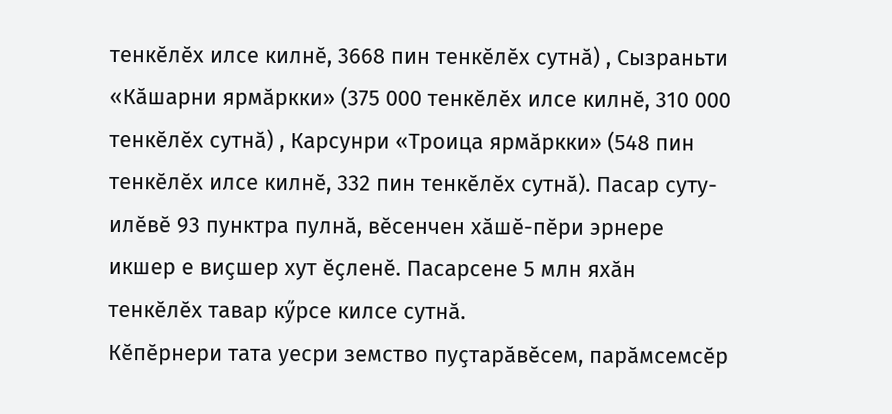тенкӗлӗх илсе килнӗ, 3668 пин тенкӗлӗх сутнӑ) , Сызраньти «Кӑшарни ярмӑркки» (375 000 тенкӗлӗх илсе килнӗ, 310 000 тенкӗлӗх сутнӑ) , Карсунри «Троица ярмӑркки» (548 пин тенкӗлӗх илсе килнӗ, 332 пин тенкӗлӗх сутнӑ). Пасар суту-илӗвӗ 93 пунктра пулнӑ, вӗсенчен хӑшӗ-пӗри эрнере икшер е виҫшер хут ӗҫленӗ. Пасарсене 5 млн яхӑн тенкӗлӗх тавар кӳрсе килсе сутнӑ.
Кӗпӗрнери тата уесри земство пуҫтарӑвӗсем, парӑмсемсӗр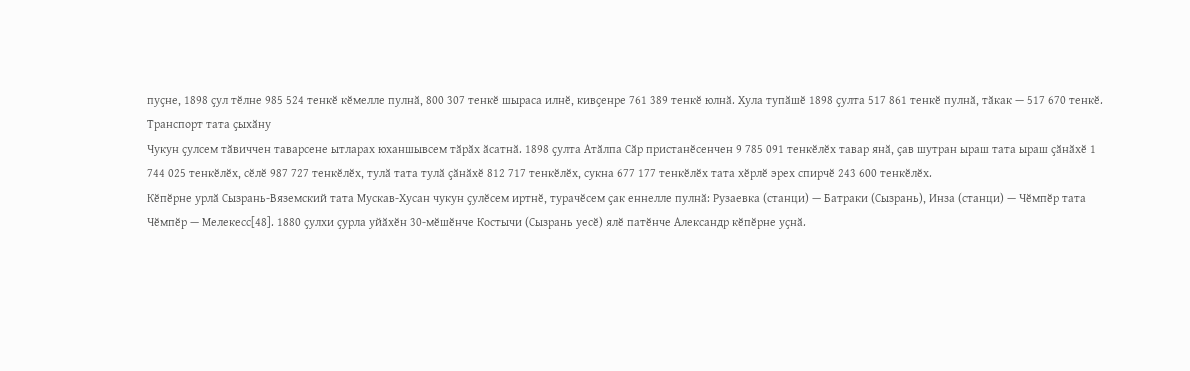пуҫне, 1898 ҫул тӗлне 985 524 тенкӗ кӗмелле пулнӑ, 800 307 тенкӗ шыраса илнӗ, кивҫенре 761 389 тенкӗ юлнӑ. Хула тупӑшӗ 1898 ҫулта 517 861 тенкӗ пулнӑ, тӑкак — 517 670 тенкӗ.
Транспорт тата ҫыхӑну
Чукун ҫулсем тӑвиччен таварсене ытларах юханшывсем тӑрӑх ӑсатнӑ. 1898 ҫулта Атӑлпа Сӑр пристанӗсенчен 9 785 091 тенкӗлӗх тавар янӑ, ҫав шутран ыраш тата ыраш ҫӑнӑхӗ 1 744 025 тенкӗлӗх, сӗлӗ 987 727 тенкӗлӗх, тулӑ тата тулӑ ҫӑнӑхӗ 812 717 тенкӗлӗх, сукна 677 177 тенкӗлӗх тата хӗрлӗ эрех спирчӗ 243 600 тенкӗлӗх.
Кӗпӗрне урлӑ Сызрань-Вяземский тата Мускав-Хусан чукун ҫулӗсем иртнӗ, турачӗсем ҫак еннелле пулнӑ: Рузаевка (станци) — Батраки (Сызрань), Инза (станци) — Чӗмпӗр тата Чӗмпӗр — Мелекесс[48]. 1880 ҫулхи ҫурла уйӑхӗн 30-мӗшӗнче Костычи (Сызрань уесӗ) ялӗ патӗнче Александр кӗпӗрне уҫнӑ.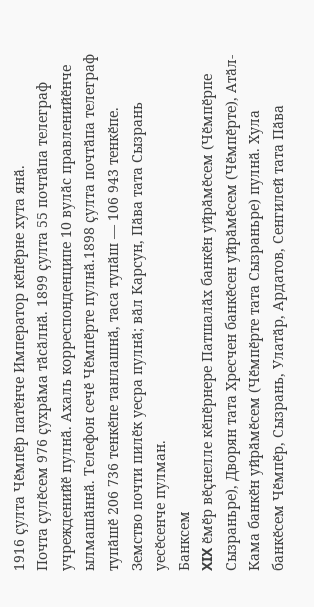1916 ҫулта Чӗмпӗр патӗнче Император кӗпӗрне хута янӑ.
Почта ҫулӗсем 976 ҫухрӑма тӑсӑлнӑ. 1899 ҫулта 55 почтӑпа телеграф учрежденийӗ пулнӑ. Ахаль корреспонденципе 10 вулӑс правленийӗнче ылмашӑннӑ. Телефон сечӗ Чӗмпӗрте пулнӑ.1898 ҫулта почтӑпа телеграф тупӑшӗ 206 736 тенкӗпе танлашнӑ, таса тупӑш — 106 943 тенкӗпе. Земство почти пилӗк уесра пулнӑ; вӑл Карсун, Пӑва тата Сызрань уесӗсенче пулман.
Банксем
XIX ӗмӗр вӗҫнелле кӗпӗрнере Патшалӑх банкӗн уйрӑмӗсем (Чӗмпӗрпе Сызраньре), Дворян тата Хресчен банкӗсен уйрӑмӗсем (Чӗмпӗрте), Атӑл-Кама банкӗн уйрӑмӗсем (Чӗмпӗрте тата Сызраньре) пулнӑ. Хула банкӗсем Чӗмпӗр, Сызрань, Улатӑр, Ардатов, Сенгилей тата Пӑва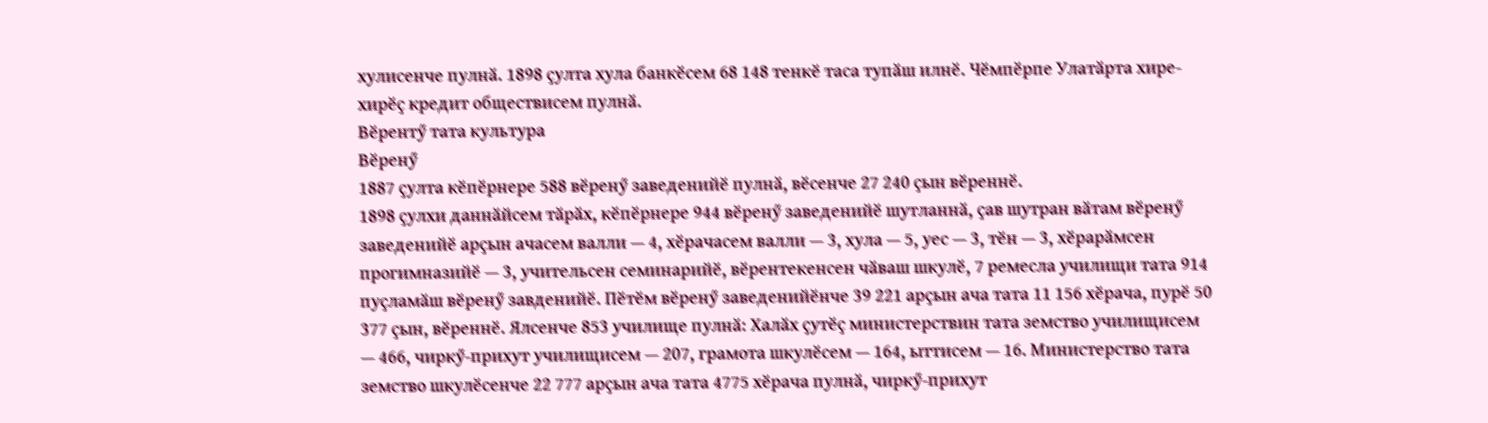хулисенче пулнӑ. 1898 ҫулта хула банкӗсем 68 148 тенкӗ таса тупӑш илнӗ. Чӗмпӗрпе Улатӑрта хире-хирӗҫ кредит обществисем пулнӑ.
Вӗрентӳ тата культура
Вӗренӳ
1887 ҫулта кӗпӗрнере 588 вӗренӳ заведенийӗ пулнӑ, вӗсенче 27 240 ҫын вӗреннӗ.
1898 ҫулхи даннӑйсем тӑрӑх, кӗпӗрнере 944 вӗренӳ заведенийӗ шутланнӑ, ҫав шутран вӑтам вӗренӳ заведенийӗ арҫын ачасем валли — 4, хӗрачасем валли — 3, хула — 5, уес — 3, тӗн — 3, хӗрарӑмсен прогимназийӗ — 3, учительсен семинарийӗ, вӗрентекенсен чӑваш шкулӗ, 7 ремесла училищи тата 914 пуҫламӑш вӗренӳ завденийӗ. Пӗтӗм вӗренӳ заведенийӗнче 39 221 арҫын ача тата 11 156 хӗрача, пурӗ 50 377 ҫын, вӗреннӗ. Ялсенче 853 училище пулнӑ: Халӑх ҫутӗҫ министерствин тата земство училищисем — 466, чиркӳ-прихут училищисем — 207, грамота шкулӗсем — 164, ыттисем — 16. Министерство тата земство шкулӗсенче 22 777 арҫын ача тата 4775 хӗрача пулнӑ, чиркӳ-прихут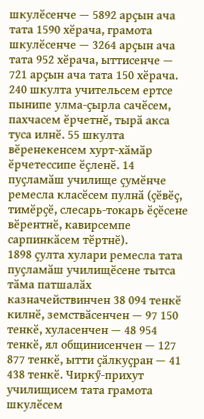шкулӗсенче — 5892 арҫын ача тата 1590 хӗрача, грамота шкулӗсенче — 3264 арҫын ача тата 952 хӗрача, ыттисенче — 721 арҫын ача тата 150 хӗрача.
240 шкулта учительсем ертсе пынипе улма-ҫырла сачӗсем, пахчасем ӗрчетнӗ, тырӑ акса туса илнӗ. 55 шкулта вӗренекенсем хурт-хӑмӑр ӗрчетессипе ӗҫленӗ. 14 пуҫламӑш училище ҫумӗнче ремесла класӗсем пулнӑ (ҫӗвӗҫ, тимӗрҫӗ, слесарь-токарь ӗҫӗсене вӗрентнӗ, кавирсемпе сарпинкӑсем тӗртнӗ).
1898 ҫулта хулари ремесла тата пуҫламӑш училищӗсене тытса тӑма патшалӑх казначействинчен 38 094 тенкӗ килнӗ, земствӑсенчен — 97 150 тенкӗ, хуласенчен — 48 954 тенкӗ, ял общинисенчен — 127 877 тенкӗ, ытти ҫӑлкуҫран — 41 438 тенкӗ. Чиркӳ-прихут училищисем тата грамота шкулӗсем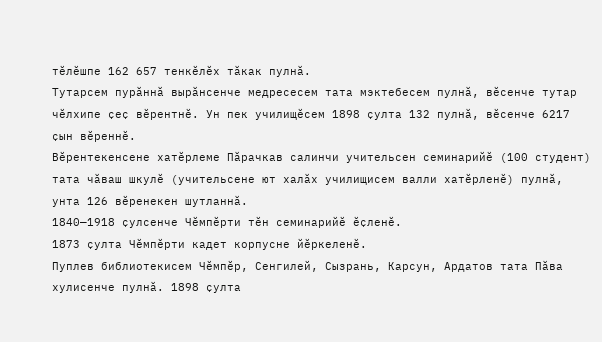тӗлӗшпе 162 657 тенкӗлӗх тӑкак пулнӑ.
Тутарсем пурӑннӑ вырӑнсенче медресесем тата мэктебесем пулнӑ, вӗсенче тутар чӗлхипе ҫеҫ вӗрентнӗ. Ун пек училищӗсем 1898 ҫулта 132 пулнӑ, вӗсенче 6217 ҫын вӗреннӗ.
Вӗрентекенсене хатӗрлеме Пӑрачкав салинчи учительсен семинарийӗ (100 студент) тата чӑваш шкулӗ (учительсене ют халӑх училищисем валли хатӗрленӗ) пулнӑ, унта 126 вӗренекен шутланнӑ.
1840—1918 ҫулсенче Чӗмпӗрти тӗн семинарийӗ ӗҫленӗ.
1873 ҫулта Чӗмпӗрти кадет корпусне йӗркеленӗ.
Пуплев библиотекисем Чӗмпӗр, Сенгилей, Сызрань, Карсун, Ардатов тата Пӑва хулисенче пулнӑ. 1898 ҫулта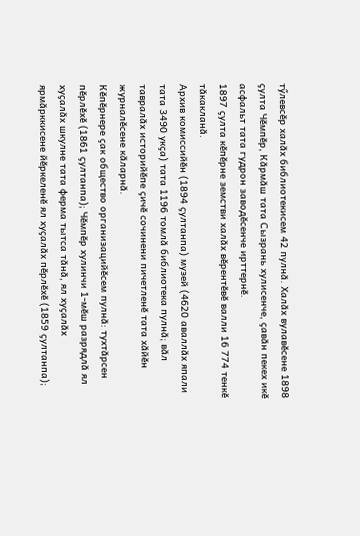тӳлевсӗр халӑх библиотекисем 42 пулнӑ. Халӑх вулавӗсене 1898 ҫулта Чӗмпӗр, Кӑрмӑш тата Сызрань хулисенче, ҫавӑн пекех икӗ асфальт тата гудрон заводӗсенче ирттернӗ.
1897 ҫулта кӗпӗрне земстви халӑх вӗрентӗвӗ валли 16 774 тенкӗ тӑкакланӑ.
Архив комиссийӗн (1894 ҫултанпа) музей (4620 аваллӑх япали тата 3490 укҫа) тата 1196 томлӑ библиотека пулнӑ; вӑл тавралӑх историйӗпе ҫичӗ сочинени пичетленӗ тата хӑйӗн журналӗсене кӑларнӑ.
Кӗпӗрнере ҫак общество организацийӗсем пулнӑ: тухтӑрсен пӗрлӗхӗ (1861 ҫултанпа); Чӗмпӗр хулинчи 1-мӗш разрядлӑ ял хуҫалӑх шкулне тата ферма тытса тӑнӑ, ял хуҫалӑх ярмӑрккисене йӗркеленӗ ял хуҫалӑх пӗрлӗхӗ (1859 ҫултанпа);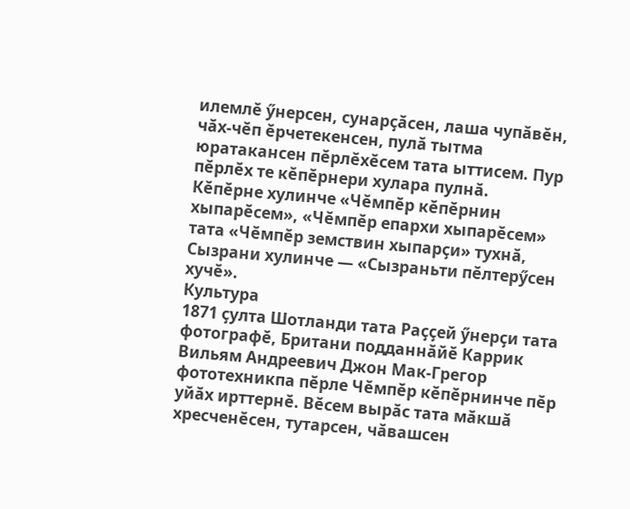илемлӗ ӳнерсен, сунарҫӑсен, лаша чупӑвӗн, чӑх-чӗп ӗрчетекенсен, пулӑ тытма юратакансен пӗрлӗхӗсем тата ыттисем. Пур пӗрлӗх те кӗпӗрнери хулара пулнӑ.
Кӗпӗрне хулинче «Чӗмпӗр кӗпӗрнин хыпарӗсем», «Чӗмпӗр епархи хыпарӗсем» тата «Чӗмпӗр земствин хыпарҫи» тухнӑ, Сызрани хулинче — «Сызраньти пӗлтерӳсен хучӗ».
Культура
1871 ҫулта Шотланди тата Раҫҫей ӳнерҫи тата фотографӗ, Британи подданнӑйӗ Каррик Вильям Андреевич Джон Мак-Грегор фототехникпа пӗрле Чӗмпӗр кӗпӗрнинче пӗр уйӑх ирттернӗ. Вӗсем вырӑс тата мӑкшӑ хресченӗсен, тутарсен, чӑвашсен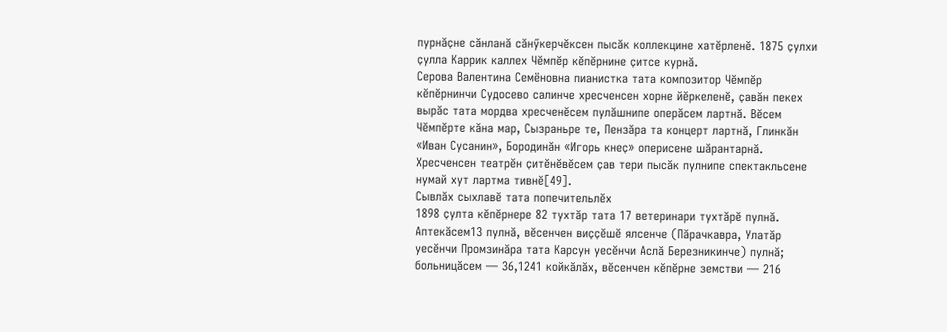пурнӑҫне сӑнланӑ сӑнӳкерчӗксен пысӑк коллекцине хатӗрленӗ. 1875 ҫулхи ҫулла Каррик каллех Чӗмпӗр кӗпӗрнине ҫитсе курнӑ.
Серова Валентина Семёновна пианистка тата композитор Чӗмпӗр кӗпӗрнинчи Судосево салинче хресченсен хорне йӗркеленӗ, ҫавӑн пекех вырӑс тата мордва хресченӗсем пулӑшнипе оперӑсем лартнӑ. Вӗсем Чӗмпӗрте кӑна мар, Сызраньре те, Пензӑра та концерт лартнӑ, Глинкӑн «Иван Сусанин», Бородинӑн «Игорь кнеҫ» оперисене шӑрантарнӑ. Хресченсен театрӗн ҫитӗнӗвӗсем ҫав тери пысӑк пулнипе спектакльсене нумай хут лартма тивнӗ[49].
Сывлӑх сыхлавӗ тата попечительлӗх
1898 ҫулта кӗпӗрнере 82 тухтӑр тата 17 ветеринари тухтӑрӗ пулнӑ. Аптекӑсем13 пулнӑ, вӗсенчен виҫҫӗшӗ ялсенче (Пӑрачкавра, Улатӑр уесӗнчи Промзинӑра тата Карсун уесӗнчи Аслӑ Березникинче) пулнӑ; больницӑсем — 36,1241 койкӑлӑх, вӗсенчен кӗпӗрне земстви — 216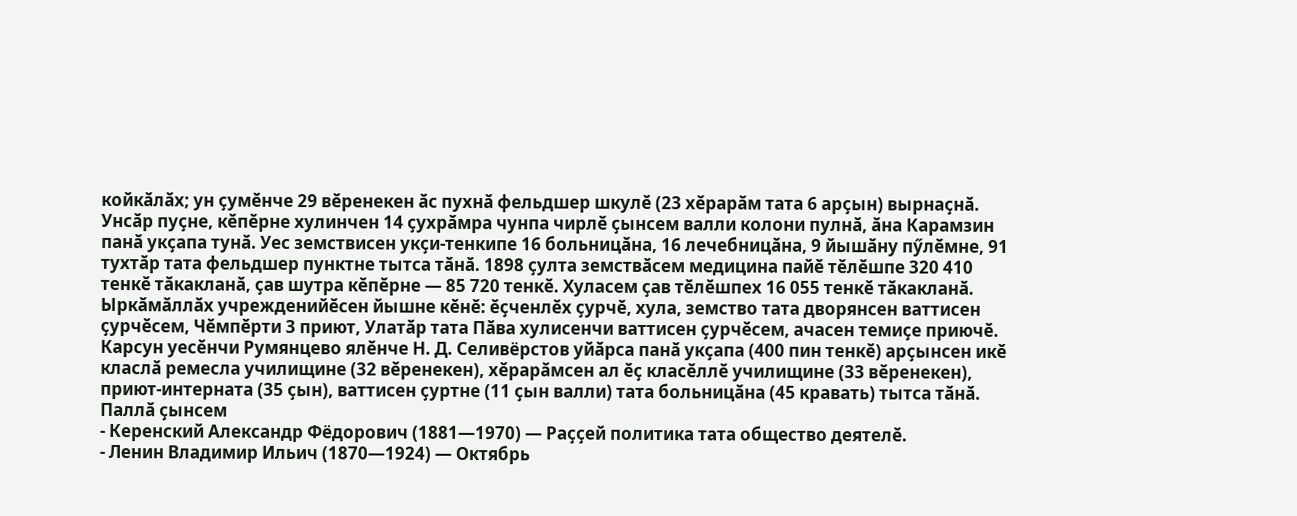койкӑлӑх; ун ҫумӗнче 29 вӗренекен ӑс пухнӑ фельдшер шкулӗ (23 хӗрарӑм тата 6 арҫын) вырнаҫнӑ. Унсӑр пуҫне, кӗпӗрне хулинчен 14 ҫухрӑмра чунпа чирлӗ ҫынсем валли колони пулнӑ, ӑна Карамзин панӑ укҫапа тунӑ. Уес земствисен укҫи-тенкипе 16 больницӑна, 16 лечебницӑна, 9 йышӑну пӳлӗмне, 91 тухтӑр тата фельдшер пунктне тытса тӑнӑ. 1898 ҫулта земствӑсем медицина пайӗ тӗлӗшпе 320 410 тенкӗ тӑкакланӑ, ҫав шутра кӗпӗрне — 85 720 тенкӗ. Хуласем ҫав тӗлӗшпех 16 055 тенкӗ тӑкакланӑ.
Ыркӑмӑллӑх учрежденийӗсен йышне кӗнӗ: ӗҫченлӗх ҫурчӗ, хула, земство тата дворянсен ваттисен ҫурчӗсем, Чӗмпӗрти 3 приют, Улатӑр тата Пӑва хулисенчи ваттисен ҫурчӗсем, ачасен темиҫе приючӗ. Карсун уесӗнчи Румянцево ялӗнче Н. Д. Селивёрстов уйӑрса панӑ укҫапа (400 пин тенкӗ) арҫынсен икӗ класлӑ ремесла училищине (32 вӗренекен), хӗрарӑмсен ал ӗҫ класӗллӗ училищине (33 вӗренекен), приют-интерната (35 ҫын), ваттисен ҫуртне (11 ҫын валли) тата больницӑна (45 кравать) тытса тӑнӑ.
Паллӑ ҫынсем
- Керенский Александр Фёдорович (1881—1970) — Раҫҫей политика тата общество деятелӗ.
- Ленин Владимир Ильич (1870—1924) — Октябрь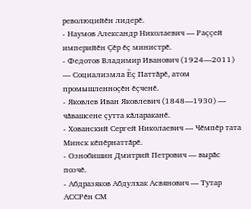революцийӗн лидерӗ.
- Наумов Александр Николаевич — Раҫҫей империйӗн Ҫӗр ӗҫ министрӗ.
- Федотов Владимир Иванович (1924—2011) — Социализмла Ӗҫ Паттӑрӗ, атом промышленноҫӗн ӗҫченӗ.
- Яковлев Иван Яковлевич (1848—1930) — чӑвашсене ҫутта кӑлараканӗ.
- Хованский Сергей Николаевич — Чӗмпӗр тата Минск кӗпӗрнаттӑрӗ.
- Ознобишин Дмитрий Петрович — вырӑс поэчӗ.
- Абдразяков Абдулхак Асвянович — Тутар АССРӗн СМ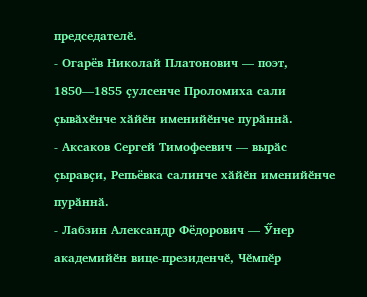председателӗ.
- Огарёв Николай Платонович — поэт, 1850—1855 ҫулсенче Проломиха сали ҫывӑхӗнче хӑйӗн именийӗнче пурӑннӑ.
- Аксаков Сергей Тимофеевич — вырӑс ҫыравҫи, Репьёвка салинче хӑйӗн именийӗнче пурӑннӑ.
- Лабзин Александр Фёдорович — Ӳнер академийӗн вице-президенчӗ, Чӗмпӗр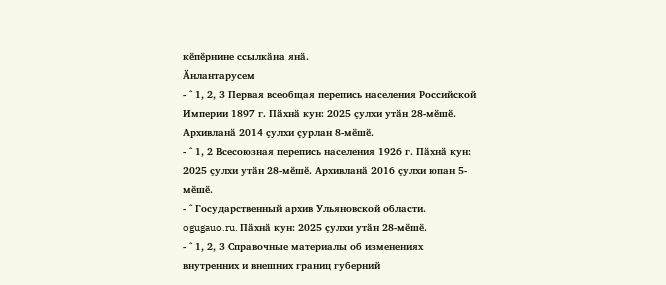кӗпӗрнине ссылкӑна янӑ.
Ӑнлантарусем
- ^ 1, 2, 3 Первая всеобщая перепись населения Российской Империи 1897 г. Пӑхнӑ кун: 2025 ҫулхи утӑн 28-мӗшӗ. Архивланӑ 2014 ҫулхи ҫурлан 8-мӗшӗ.
- ^ 1, 2 Всесоюзная перепись населения 1926 г. Пӑхнӑ кун: 2025 ҫулхи утӑн 28-мӗшӗ. Архивланӑ 2016 ҫулхи юпан 5-мӗшӗ.
- ^ Государственный архив Ульяновской области. ogugauo.ru. Пӑхнӑ кун: 2025 ҫулхи утӑн 28-мӗшӗ.
- ^ 1, 2, 3 Справочные материалы об изменениях внутренних и внешних границ губерний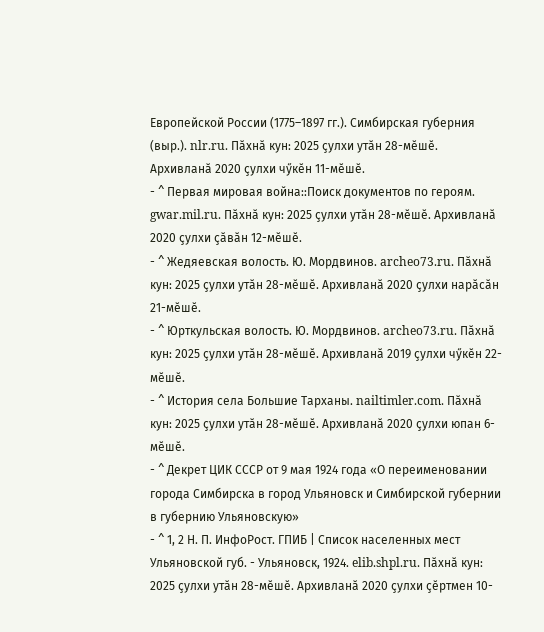Европейской России (1775–1897 гг.). Симбирская губерния (выр.). nlr.ru. Пӑхнӑ кун: 2025 ҫулхи утӑн 28-мӗшӗ. Архивланӑ 2020 ҫулхи чӳкӗн 11-мӗшӗ.
- ^ Первая мировая война::Поиск документов по героям. gwar.mil.ru. Пӑхнӑ кун: 2025 ҫулхи утӑн 28-мӗшӗ. Архивланӑ 2020 ҫулхи ҫӑвӑн 12-мӗшӗ.
- ^ Жедяевская волость. Ю. Мордвинов. archeo73.ru. Пӑхнӑ кун: 2025 ҫулхи утӑн 28-мӗшӗ. Архивланӑ 2020 ҫулхи нарӑсӑн 21-мӗшӗ.
- ^ Юрткульская волость. Ю. Мордвинов. archeo73.ru. Пӑхнӑ кун: 2025 ҫулхи утӑн 28-мӗшӗ. Архивланӑ 2019 ҫулхи чӳкӗн 22-мӗшӗ.
- ^ История села Большие Тарханы. nailtimler.com. Пӑхнӑ кун: 2025 ҫулхи утӑн 28-мӗшӗ. Архивланӑ 2020 ҫулхи юпан 6-мӗшӗ.
- ^ Декрет ЦИК СССР от 9 мая 1924 года «О переименовании города Симбирска в город Ульяновск и Симбирской губернии в губернию Ульяновскую»
- ^ 1, 2 Н. П. ИнфоРост. ГПИБ | Список населенных мест Ульяновской губ. - Ульяновск, 1924. elib.shpl.ru. Пӑхнӑ кун: 2025 ҫулхи утӑн 28-мӗшӗ. Архивланӑ 2020 ҫулхи ҫӗртмен 10-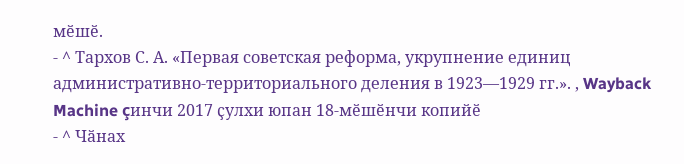мӗшӗ.
- ^ Тархов С. А. «Первая советская реформа, укрупнение единиц административно-территориального деления в 1923—1929 гг.». , Wayback Machine çинчи 2017 ҫулхи юпан 18-мӗшӗнчи копийӗ
- ^ Чӑнах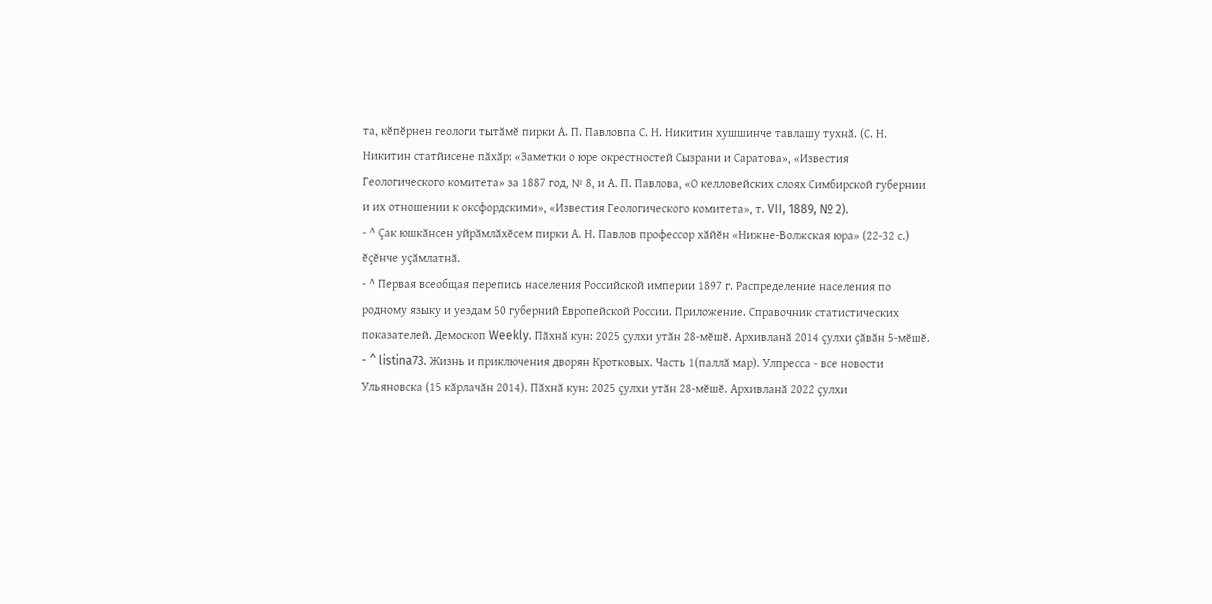та, кӗпӗрнен геологи тытӑмӗ пирки А. П. Павловпа С. Н. Никитин хушшинче тавлашу тухнӑ. (С. Н. Никитин статйисене пӑхӑр: «Заметки о юре окрестностей Сызрани и Саратова», «Известия Геологического комитета» за 1887 год, № 8, и А. П. Павлова, «О келловейских слоях Симбирской губернии и их отношении к оксфордскими», «Известия Геологического комитета», т. VII, 1889, № 2).
- ^ Ҫак юшкӑнсен уйрӑмлӑхӗсем пирки А. Н. Павлов профессор хӑйӗн «Нижне-Волжская юра» (22-32 с.) ӗҫӗнче уҫӑмлатнӑ.
- ^ Первая всеобщая перепись населения Российской империи 1897 г. Распределение населения по родному языку и уездам 50 губерний Европейской России. Приложение. Справочник статистических показателей. Демоскоп Weekly. Пӑхнӑ кун: 2025 ҫулхи утӑн 28-мӗшӗ. Архивланӑ 2014 ҫулхи ҫӑвӑн 5-мӗшӗ.
- ^ listina73. Жизнь и приключения дворян Кротковых. Часть 1(паллӑ мар). Улпресса - все новости Ульяновска (15 кӑрлачӑн 2014). Пӑхнӑ кун: 2025 ҫулхи утӑн 28-мӗшӗ. Архивланӑ 2022 ҫулхи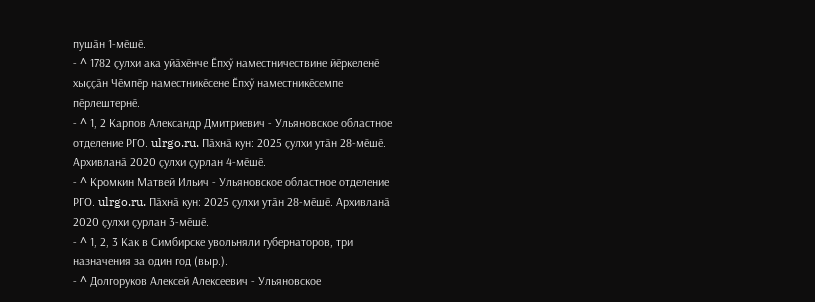пушӑн 1-мӗшӗ.
- ^ 1782 ҫулхи ака уйӑхӗнче Ӗпхӳ наместничествине йӗркеленӗ хыҫҫӑн Чӗмпӗр наместникӗсене Ӗпхӳ наместникӗсемпе пӗрлештернӗ.
- ^ 1, 2 Карпов Александр Дмитриевич - Ульяновское областное отделение РГО. ulrgo.ru. Пӑхнӑ кун: 2025 ҫулхи утӑн 28-мӗшӗ. Архивланӑ 2020 ҫулхи ҫурлан 4-мӗшӗ.
- ^ Кромкин Матвей Ильич - Ульяновское областное отделение РГО. ulrgo.ru. Пӑхнӑ кун: 2025 ҫулхи утӑн 28-мӗшӗ. Архивланӑ 2020 ҫулхи ҫурлан 3-мӗшӗ.
- ^ 1, 2, 3 Как в Симбирске увольняли губернаторов, три назначения за один год (выр.).
- ^ Долгоруков Алексей Алексеевич - Ульяновское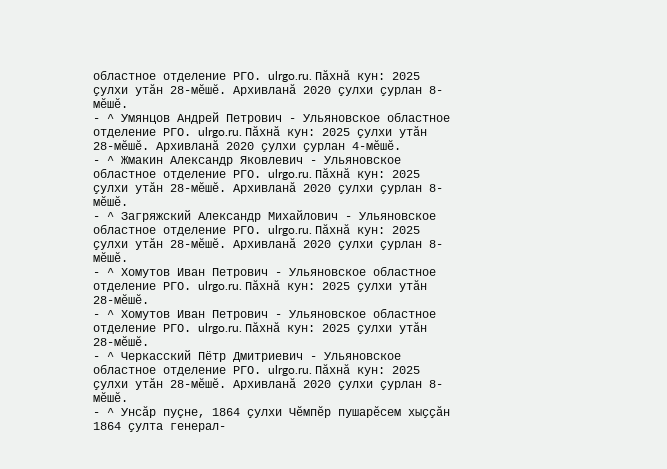областное отделение РГО. ulrgo.ru. Пӑхнӑ кун: 2025 ҫулхи утӑн 28-мӗшӗ. Архивланӑ 2020 ҫулхи ҫурлан 8-мӗшӗ.
- ^ Умянцов Андрей Петрович - Ульяновское областное отделение РГО. ulrgo.ru. Пӑхнӑ кун: 2025 ҫулхи утӑн 28-мӗшӗ. Архивланӑ 2020 ҫулхи ҫурлан 4-мӗшӗ.
- ^ Жмакин Александр Яковлевич - Ульяновское областное отделение РГО. ulrgo.ru. Пӑхнӑ кун: 2025 ҫулхи утӑн 28-мӗшӗ. Архивланӑ 2020 ҫулхи ҫурлан 8-мӗшӗ.
- ^ Загряжский Александр Михайлович - Ульяновское областное отделение РГО. ulrgo.ru. Пӑхнӑ кун: 2025 ҫулхи утӑн 28-мӗшӗ. Архивланӑ 2020 ҫулхи ҫурлан 8-мӗшӗ.
- ^ Хомутов Иван Петрович - Ульяновское областное отделение РГО. ulrgo.ru. Пӑхнӑ кун: 2025 ҫулхи утӑн 28-мӗшӗ.
- ^ Хомутов Иван Петрович - Ульяновское областное отделение РГО. ulrgo.ru. Пӑхнӑ кун: 2025 ҫулхи утӑн 28-мӗшӗ.
- ^ Черкасский Пётр Дмитриевич - Ульяновское областное отделение РГО. ulrgo.ru. Пӑхнӑ кун: 2025 ҫулхи утӑн 28-мӗшӗ. Архивланӑ 2020 ҫулхи ҫурлан 8-мӗшӗ.
- ^ Унсӑр пуҫне, 1864 ҫулхи Чӗмпӗр пушарӗсем хыҫҫӑн 1864 ҫулта генерал-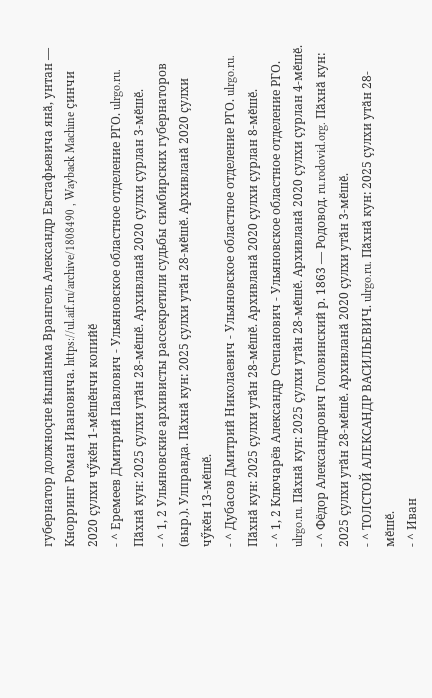губернатор должноҫне йышӑнма Врангель Александр Евстафьевича янӑ, унтан — Кнорринг Роман Ивановича. https://ul.aif.ru/archive/1808490 , Wayback Machine çинчи 2020 ҫулхи чӳкӗн 1-мӗшӗнчи копийӗ
- ^ Еремеев Дмитрий Павлович - Ульяновское областное отделение РГО. ulrgo.ru. Пӑхнӑ кун: 2025 ҫулхи утӑн 28-мӗшӗ. Архивланӑ 2020 ҫулхи ҫурлан 3-мӗшӗ.
- ^ 1, 2 Ульяновские архивисты рассекретили судьбы симбирских губернаторов (выр.). Улправда. Пӑхнӑ кун: 2025 ҫулхи утӑн 28-мӗшӗ. Архивланӑ 2020 ҫулхи чӳкӗн 13-мӗшӗ.
- ^ Дубасов Дмитрий Николаевич - Ульяновское областное отделение РГО. ulrgo.ru. Пӑхнӑ кун: 2025 ҫулхи утӑн 28-мӗшӗ. Архивланӑ 2020 ҫулхи ҫурлан 8-мӗшӗ.
- ^ 1, 2 Ключарёв Александр Степанович - Ульяновское областное отделение РГО. ulrgo.ru. Пӑхнӑ кун: 2025 ҫулхи утӑн 28-мӗшӗ. Архивланӑ 2020 ҫулхи ҫурлан 4-мӗшӗ.
- ^ Фёдор Александрович Головинский р. 1863 — Родовод. ru.rodovid.org. Пӑхнӑ кун: 2025 ҫулхи утӑн 28-мӗшӗ. Архивланӑ 2020 ҫулхи утӑн 3-мӗшӗ.
- ^ ТОЛСТОЙ АЛЕКСАНДР ВАСИЛЬЕВИЧ. ulrgo.ru. Пӑхнӑ кун: 2025 ҫулхи утӑн 28-мӗшӗ.
- ^ Иван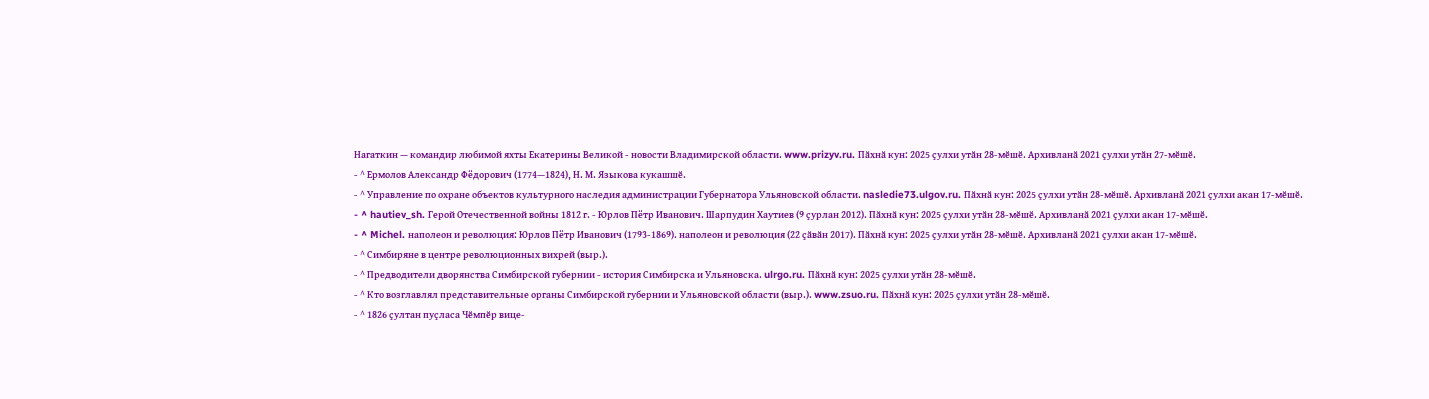Нагаткин — командир любимой яхты Екатерины Великой - новости Владимирской области. www.prizyv.ru. Пӑхнӑ кун: 2025 ҫулхи утӑн 28-мӗшӗ. Архивланӑ 2021 ҫулхи утӑн 27-мӗшӗ.
- ^ Ермолов Александр Фёдорович (1774—1824), Н. М. Языкова кукашшӗ.
- ^ Управление по охране объектов культурного наследия администрации Губернатора Ульяновской области. nasledie73.ulgov.ru. Пӑхнӑ кун: 2025 ҫулхи утӑн 28-мӗшӗ. Архивланӑ 2021 ҫулхи акан 17-мӗшӗ.
- ^ hautiev_sh. Герой Отечественной войны 1812 г. - Юрлов Пётр Иванович. Шарпудин Хаутиев (9 ҫурлан 2012). Пӑхнӑ кун: 2025 ҫулхи утӑн 28-мӗшӗ. Архивланӑ 2021 ҫулхи акан 17-мӗшӗ.
- ^ Michel. наполеон и революция: Юрлов Пётр Иванович (1793-1869). наполеон и революция (22 ҫӑвӑн 2017). Пӑхнӑ кун: 2025 ҫулхи утӑн 28-мӗшӗ. Архивланӑ 2021 ҫулхи акан 17-мӗшӗ.
- ^ Симбиряне в центре революционных вихрей (выр.).
- ^ Предводители дворянства Симбирской губернии - история Симбирска и Ульяновска. ulrgo.ru. Пӑхнӑ кун: 2025 ҫулхи утӑн 28-мӗшӗ.
- ^ Кто возглавлял представительные органы Симбирской губернии и Ульяновской области (выр.). www.zsuo.ru. Пӑхнӑ кун: 2025 ҫулхи утӑн 28-мӗшӗ.
- ^ 1826 ҫултан пуҫласа Чӗмпӗр вице-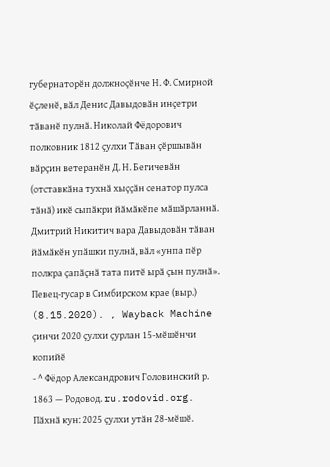губернаторӗн должноҫӗнче Н. Ф. Смирной ӗҫленӗ, вӑл Денис Давыдовӑн инҫетри тӑванӗ пулнӑ. Николай Фёдорович полковник 1812 ҫулхи Тӑван ҫӗршывӑн вӑрҫин ветеранӗн Д. Н. Бегичевӑн (отставкӑна тухнӑ хыҫҫӑн сенатор пулса тӑнӑ) икӗ сыпӑкри йӑмӑкӗпе мӑшӑрланнӑ. Дмитрий Никитич вара Давыдовӑн тӑван йӑмӑкӗн упӑшки пулнӑ, вӑл «унпа пӗр полкра ҫапӑҫнӑ тата питӗ ырӑ ҫын пулнӑ». Певец-гусар в Симбирском крае (выр.) (8.15.2020). , Wayback Machine çинчи 2020 ҫулхи ҫурлан 15-мӗшӗнчи копийӗ
- ^ Фёдор Александрович Головинский р. 1863 — Родовод. ru.rodovid.org. Пӑхнӑ кун: 2025 ҫулхи утӑн 28-мӗшӗ.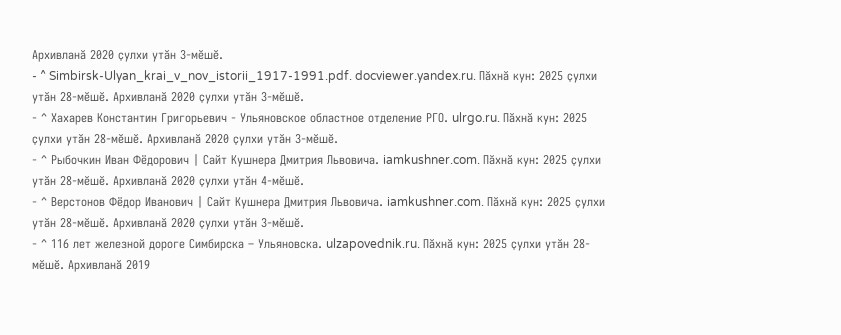Архивланӑ 2020 ҫулхи утӑн 3-мӗшӗ.
- ^ Simbirsk-Ulyan_krai_v_nov_istorii_1917-1991.pdf. docviewer.yandex.ru. Пӑхнӑ кун: 2025 ҫулхи утӑн 28-мӗшӗ. Архивланӑ 2020 ҫулхи утӑн 3-мӗшӗ.
- ^ Хахарев Константин Григорьевич - Ульяновское областное отделение РГО. ulrgo.ru. Пӑхнӑ кун: 2025 ҫулхи утӑн 28-мӗшӗ. Архивланӑ 2020 ҫулхи утӑн 3-мӗшӗ.
- ^ Рыбочкин Иван Фёдорович | Сайт Кушнера Дмитрия Львовича. iamkushner.com. Пӑхнӑ кун: 2025 ҫулхи утӑн 28-мӗшӗ. Архивланӑ 2020 ҫулхи утӑн 4-мӗшӗ.
- ^ Верстонов Фёдор Иванович | Сайт Кушнера Дмитрия Львовича. iamkushner.com. Пӑхнӑ кун: 2025 ҫулхи утӑн 28-мӗшӗ. Архивланӑ 2020 ҫулхи утӑн 3-мӗшӗ.
- ^ 116 лет железной дороге Симбирска – Ульяновска. ulzapovednik.ru. Пӑхнӑ кун: 2025 ҫулхи утӑн 28-мӗшӗ. Архивланӑ 2019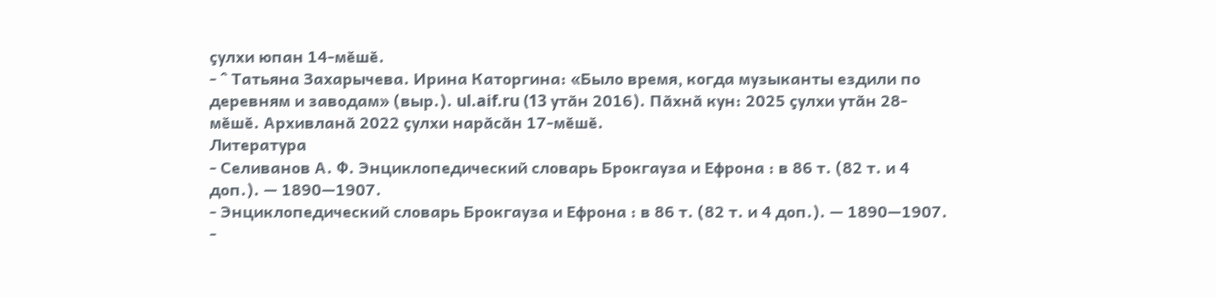ҫулхи юпан 14-мӗшӗ.
- ^ Татьяна Захарычева. Ирина Каторгина: «Было время, когда музыканты ездили по деревням и заводам» (выр.). ul.aif.ru (13 утӑн 2016). Пӑхнӑ кун: 2025 ҫулхи утӑн 28-мӗшӗ. Архивланӑ 2022 ҫулхи нарӑсӑн 17-мӗшӗ.
Литература
- Селиванов А. Ф. Энциклопедический словарь Брокгауза и Ефрона : в 86 т. (82 т. и 4 доп.). — 1890—1907.
- Энциклопедический словарь Брокгауза и Ефрона : в 86 т. (82 т. и 4 доп.). — 1890—1907.
-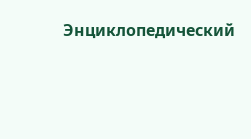Энциклопедический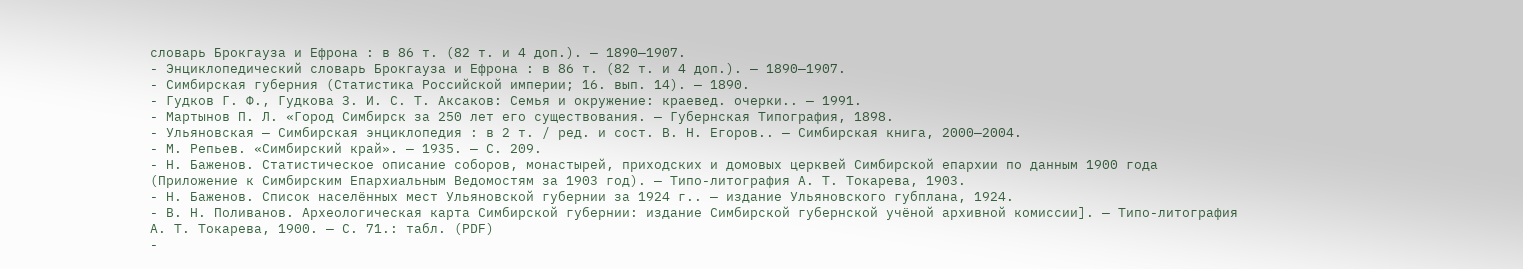словарь Брокгауза и Ефрона : в 86 т. (82 т. и 4 доп.). — 1890—1907.
- Энциклопедический словарь Брокгауза и Ефрона : в 86 т. (82 т. и 4 доп.). — 1890—1907.
- Симбирская губерния (Статистика Российской империи; 16. вып. 14). — 1890.
- Гудков Г. Ф., Гудкова З. И. С. Т. Аксаков: Семья и окружение: краевед. очерки.. — 1991.
- Мартынов П. Л. «Город Симбирск за 250 лет его существования. — Губернская Типография, 1898.
- Ульяновская — Симбирская энциклопедия : в 2 т. / ред. и сост. В. Н. Егоров.. — Симбирская книга, 2000—2004.
- М. Репьев. «Симбирский край». — 1935. — С. 209.
- Н. Баженов. Статистическое описание соборов, монастырей, приходских и домовых церквей Симбирской епархии по данным 1900 года (Приложение к Симбирским Епархиальным Ведомостям за 1903 год). — Типо-литография А. Т. Токарева, 1903.
- Н. Баженов. Список населённых мест Ульяновской губернии за 1924 г.. — издание Ульяновского губплана, 1924.
- В. Н. Поливанов. Археологическая карта Симбирской губернии: издание Симбирской губернской учёной архивной комиссии]. — Типо-литография А. Т. Токарева, 1900. — С. 71.: табл. (PDF)
-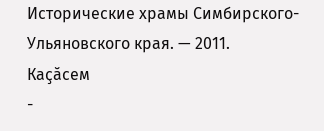Исторические храмы Симбирского-Ульяновского края. — 2011.
Каҫӑсем
-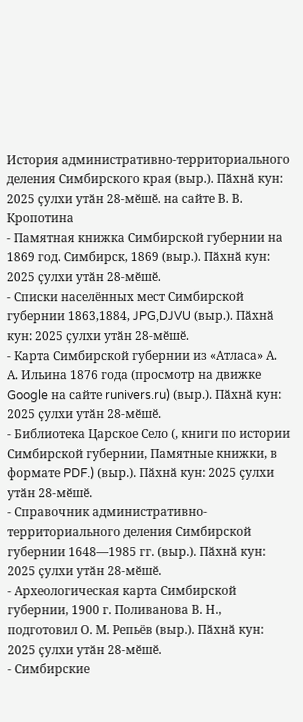История административно-территориального деления Симбирского края (выр.). Пӑхнӑ кун: 2025 ҫулхи утӑн 28-мӗшӗ. на сайте В. В. Кропотина
- Памятная книжка Симбирской губернии на 1869 год. Симбирск, 1869 (выр.). Пӑхнӑ кун: 2025 ҫулхи утӑн 28-мӗшӗ.
- Списки населённых мест Симбирской губернии 1863,1884, JPG,DJVU (выр.). Пӑхнӑ кун: 2025 ҫулхи утӑн 28-мӗшӗ.
- Карта Симбирской губернии из «Атласа» А. А. Ильина 1876 года (просмотр на движке Google на сайте runivers.ru) (выр.). Пӑхнӑ кун: 2025 ҫулхи утӑн 28-мӗшӗ.
- Библиотека Царское Село (, книги по истории Симбирской губернии, Памятные книжки, в формате PDF.) (выр.). Пӑхнӑ кун: 2025 ҫулхи утӑн 28-мӗшӗ.
- Справочник административно-территориального деления Симбирской губернии 1648—1985 гг. (выр.). Пӑхнӑ кун: 2025 ҫулхи утӑн 28-мӗшӗ.
- Археологическая карта Симбирской губернии, 1900 г. Поливанова В. Н., подготовил О. М. Репьёв (выр.). Пӑхнӑ кун: 2025 ҫулхи утӑн 28-мӗшӗ.
- Симбирские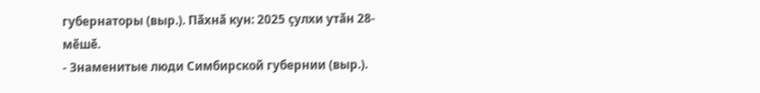губернаторы (выр.). Пӑхнӑ кун: 2025 ҫулхи утӑн 28-мӗшӗ.
- Знаменитые люди Симбирской губернии (выр.).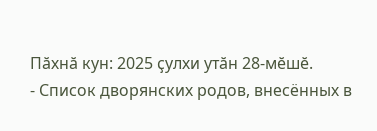Пӑхнӑ кун: 2025 ҫулхи утӑн 28-мӗшӗ.
- Список дворянских родов, внесённых в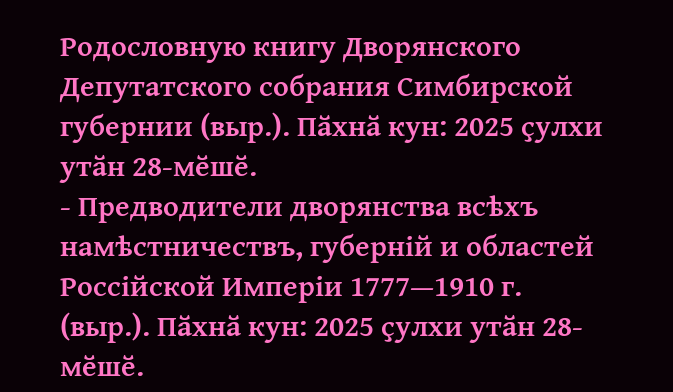Родословную книгу Дворянского Депутатского собрания Симбирской губернии (выр.). Пӑхнӑ кун: 2025 ҫулхи утӑн 28-мӗшӗ.
- Предводители дворянства всѣхъ намѣстничествъ, губерній и областей Россійской Имперіи 1777—1910 г. (выр.). Пӑхнӑ кун: 2025 ҫулхи утӑн 28-мӗшӗ.